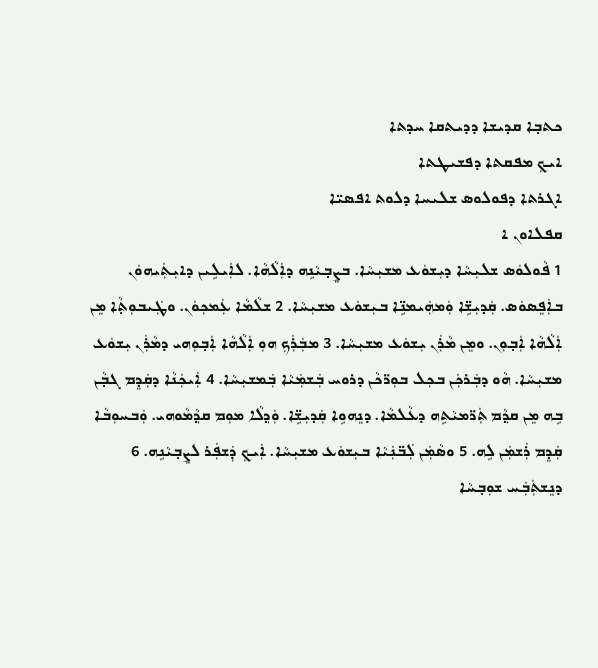ܟܬܒ݂ܐ ܩܕܝܫܐ ܕܕܝܬܩܐ ܚܕܬܐ
ܐܝܟ݂ ܡܦܩܬܐ ܕܦܫܝܛܬܐ
ܐܓܪܬܐ ܕܦܘܠܘܣ ܫܠܝܚܐ ܕܠܘܬ ܐܦܣܝ̈ܐ
ܩܦܠܐܘܢ ܐ
1 ܦܵܘܠܘܿܣ ܫܠܝܼܚܵܐ ܕܝܼܫܘܿܥ ܡܫܝܼܚܵܐ. ܒܨܸܒ݂ܝܵܢܹܗ ܕܐܲܠܵܗܵܐ. ܠܐܲܝܠܹܝܢ ܕܐܝܼܬܲܝܗܘܿܢ ܒܐܲܦܸܣܘܿܣ. ܩܲܕܝܼܫܹ̈ܐ ܘܲܡܗܲܝܡܢܹ̈ܐ ܒܝܼܫܘܿܥ ܡܫܝܼܚܵܐ. 2 ܫܠܵܡܵܐ ܥܲܡܟ݂ܘܿܢ. ܘܛܲܝܒܘܼܬ݂ܵܐ ܡܸܢ ܐܲܠܵܗܵܐ ܐܲܒ݂ܘܼܢ. ܘܡܸܢ ܡܵܪܲܢ ܝܼܫܘܿܥ ܡܫܝܼܚܵܐ. 3 ܡܒܲܪܲܟ݂ ܗܘܼ ܐܲܠܵܗܵܐ ܐܲܒ݂ܘܼܗܝ ܕܡܵܪܲܢ ܝܼܫܘܿܥ ܡܫܝܼܚܵܐ. ܗܵܘ ܕܒܲܪܟܲܢ ܒܟ݂ܠ ܒܘܼܪ̈ܟܵܢ ܕܪܘܚ ܒܲܫܡܲܝܵܐ ܒܲܡܫܝܼܚܵܐ. 4 ܐܲܝܟܲܢܵܐ ܕܩܲܕܸܡ ܓܒ݂ܵܢ ܒܹܗ ܡܸܢ ܩܕ݂ܵܡ ܬܲܪ̈ܡܝܵܬܹܗ ܕܥܵܠܡܵܐ. ܕܢܸܗܘܹܐ ܩܲܕܝܼܫܹ̈ܐ. ܘܲܕ݂ܠܵܐ ܡܘܼܡ ܩܕ݂ܵܡܵܘܗܝ. ܘܲܒܚܘܼܒܵܐ ܩܲܕܸܡ ܪܲܫܡܲܢ ܠܹܗ. 5 ܘܣܵܡܲܢ ܠܲܒ̈ܢܲܝܵܐ ܒܝܼܫܘܿܥ ܡܫܝܼܚܵܐ. ܐܲܝܟ݂ ܕܲܫܦܲܪ ܠܨܸܒ݂ܝܵܢܹܗ. 6 ܕܢܸܫܬܲܒܲܚ ܫܘܼܒ݂ܚܵܐ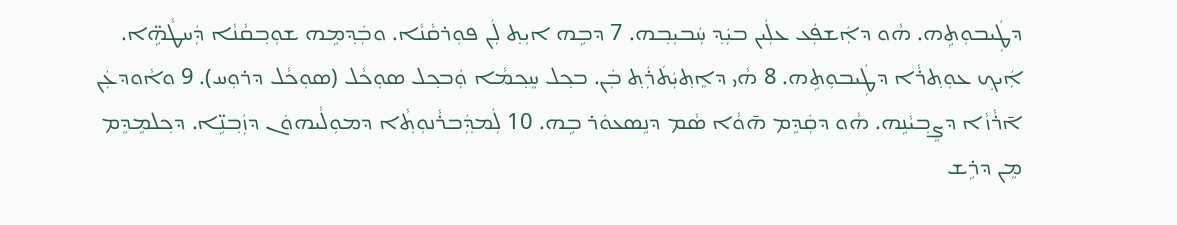ܕܛܲܝܒܘܼܬܹܗ. ܗܵܘ ܕܐܲܫܦܲܥ ܥܠܲܝܢ ܒܝܲܕ݂ ܚܲܒܝܼܒ݂ܗ. 7 ܕܒܹܗ ܐܝܼܬ݂ ܠܲܢ ܦܘܼܪܩܵܢܵܐ. ܘܒܲܕ݂ܡܹܗ ܫܘܼܒ݂ܩܵܢܵܐ ܕܲܚܛܵܗܹ̈ܐ. ܐܲܝܟ݂ ܥܘܼܬ݂ܪܵܐ ܕܛܲܝܒܘܼܬܹܗ. 8 ܗܵܝ ܕܐܸܬ݂ܝܲܬܿܪܲܬ݂ ܒܲܢ. ܒܟ݂ܠ ܚܸܟ݂ܡܵܐ ܘܲܒܟ݂ܠ ܣܘܼܟܵܠ (ܣܘܼܟܵܠ ܕܪܘܼܚ). 9 ܘܐܵܘܕܥܲܢ ܐ̄ܪܵܙܵܐ ܕܨܸܒ݂ܝܵܢܹܗ. ܗܵܘ ܕܩܲܕܸܡ ܗ̄ܘܵܐ ܣܵܡ ܕܢܸܣܥܘܿܪ ܒܹܗ. 10 ܠܲܡܕ݂ܲܒܪܵܢܘܼܬ݂ܵܐ ܕܡܘܼܠܵܝܗܘܿܢ ܕܙܲܒ݂ܢܹ̈ܐ. ܕܟ݂ܠܡܸܕܸܡ ܡܸܢ ܕܪܹܫ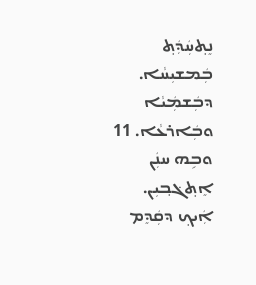ܢܸܬ݂ܚܲܕܲܬ݂ ܒܲܡܫܝܼܚܵܐ. ܕܒܲܫܡܲܝܵܐ ܘܒܲܐܪܥܵܐ. 11 ܘܒܹܗ ܚܢܲܢ ܐܸܬ݂ܓ݁ܒ݂ܝܼܢ. ܐܲܝܟ݂ ܕܩܲܕܸܡ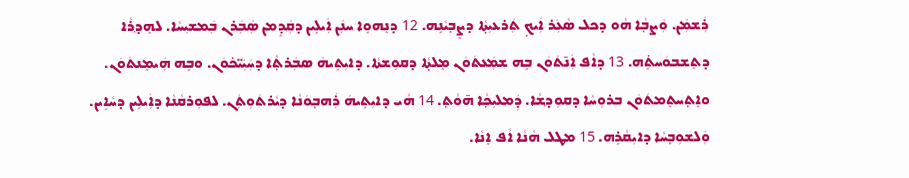ܪܲܫܡܲܢ. ܘܲܨܒ݂ܵܐ ܗܵܘ ܕܟܠ ܣܵܥܲܪ ܐܲܝܟ݂ ܬܲܪܥܝܼܬ݂ܵܐ ܕܨܸܒ݂ܝܵܢܹܗ. 12 ܕܢܸܗܘܹܐ ܚܢܲܢ ܐܲܝܠܹܝܢ ܕܩܲܕܸܡܢ ܣܲܒܲܪܢ ܒܲܡܫܝܼܚܵܐ. ܠܗܸܕ݂ܪܵܐ ܕܬܸܫܒܘܿܚܬܹ݁ܗ. 13 ܕܐܵܦ ܐܲܢ̄ܬܿܘܿܢ ܒܹܗ ܫܡܲܥܬܿܘܿܢ ܡܸܠܬ݂ܵܐ ܕܩܘܼܫܬܵܐ. ܕܐܝܼܬܹܝܗܿ ܣܒܲܪܬ݂ܵܐ ܕܚܲܝܲܝ̈ܟ݁ܘܿܢ. ܘܒܹܗ ܗܲܝܡܸܢܬܿܘܿܢ. ܘܐܸܬ݂ܚܬܸܡܬܿܘܿܢ ܒܪܘܼܚܵܐ ܕܩܘܼܕ݂ܫܵܐ. ܕܲܡܠܝܼܟ݂ܵܐ ܗ̄ܘܵܬ݂. 14 ܗܵܝ ܕܐܝܼܬܹܝܗܿ ܪܲܗܒ݂ܘܿܢܵܐ ܕܝܵܪܬܿܘܼܬܲܢ. ܠܦܘܼܪܩܵܢܵܐ ܕܐܲܝܠܹܝܢ ܕܚܵܐܹܝܢ. ܘܲܠܫܘܼܒ݂ܚܵܐ ܕܐܝܼܩܵܪܹܗ. 15 ܡܛܠ ܗܵܢܵܐ ܐܵܦ ܐܸܢܵܐ.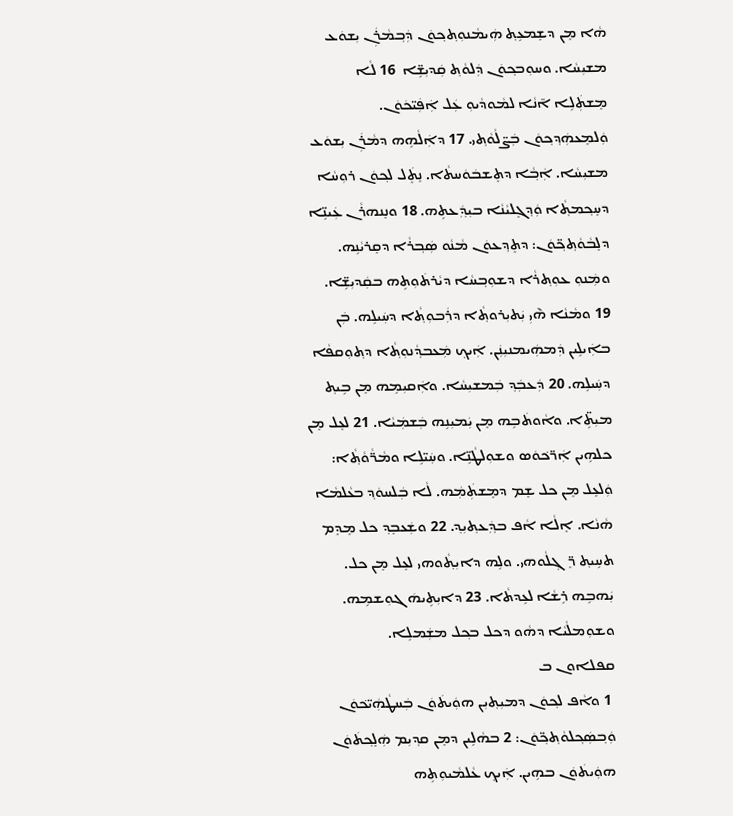ܗܵܐ ܡܸܢ ܕܫܸܡܥܹܬ݂ ܗܲܝܡܵܢܘܼܬ݂ܟ݂ܘܿܢ ܕܲܒ݂ܡܵܪܲܢ ܝܼܫܘܿܥ ܡܫܝܼܚܵܐ. ܘܚܘܼܒܟ݂ܘܿܢ ܕܲܠܘܵܬ݂ ܩܲܕܝܼܫܹ̈ܐ  16 ܠܵܐ ܡܸܫܬܲܠܹܐ ܐ̄ܢܵܐ ܠܡܵܘܕܵܝܘܼ ܥܲܠ ܐܲܦܲܝ̈ܟܿܘܿܢ. ܘܲܠܡܸܥܗܲܕ݂ܟ݂ܘܿܢ ܒܲܨ̈ܠܵܘܵܬ݂ܝ. 17 ܕܐܲܠܵܗܹܗ ܕܡܵܪܲܢ ܝܼܫܘܿܥ ܡܫܝܼܚܵܐ. ܐܲܒ݂ܵܐ ܕܬܸܫܒܿܘܿܚܬܵܐ. ܢܸܬܸܿܠ ܠܟ݂ܘܿܢ ܪܘܼܚܵܐ ܕܚܸܟ݂ܡܬ݂ܵܐ ܘܲܕ݂ܓܸܠܝܵܢܵܐ ܒܝܼܕ݂ܲܥܬܹܗ. 18 ܘܢܸܢܗܪܵܢ ܥܲܝܢܹ̈ܐ ܕܠܸܒܵܘܵܬ݂ܟ݂̈ܘܿܢ: ܕܬܸܕ݂ܥܘܿܢ ܡܵܢܵܘ ܣܲܒ݂ܪܵܐ ܕܩܸܪܝܵܢܹܗ. ܘܡܲܢܘܼ ܥܘܼܬ݂ܪܵܐ ܕܫܘܼܒ݂ܚܵܐ ܕܝܵܪܬܿܘܼܬܹܗ ܒܩܲܕܝܼܫܹ̈ܐ. 19 ܘܡܵܢܵܐ ܗ݉ܝܼ ܝܲܬܝܼܪܘܬ݂ܵܐ ܕܪܲܒܘܼܬ݂ܵܐ ܕܚܲܝܠܹܗ. ܒܲܢ ܒܐܲܝܠܹܝܢ ܕܲܡܗܲܝܡܢܝܼܢܲܢ. ܐܲܝܟ݂ ܡܲܥܒܕ݂ܵܢܘܼܬ݂ܵܐ ܕܬ݂ܘܼܩܦܵܐ ܕܚܲܝܠܹܗ. 20 ܕܲܥܒܲܕ݂ ܒܲܡܫܝܼܚܵܐ. ܘܐܲܩܝܼܡܹܗ ܡܸܢ ܒܹܝܬ݂ ܡܝܼܬܹ̈ܐ. ܘܐܵܘܬܿܒܹܗ ܡܸܢ ܝܲܡܝܼܢܹܗ ܒܲܫܡܲܝܵܐ. 21 ܠܥܸܠ ܡܸܢ ܟܠܗܹܝܢ ܐܲܪ̈ܟ݁ܘܿܣ ܘܫܘܼܠܛܵܢܹ̈ܐ. ܘܚܲܝ̈ܠܹܐ ܘܡܵܪ̈ܵܘܵܬ݂ܵܐ: ܘܲܠܥܸܠ ܡܸܢ ܟܠ ܫܸܡ ܕܡܸܫܬܲܡܲܗ. ܠܵܐ ܒܲܠܚܘܿܕ݂ ܒܥܵܠܡܵܐ ܗܵܢܵܐ. ܐܸܠܵܐ ܐܵܦ ܒܕ݂ܲܥܬ݂ܝܼܕ݂. 22 ܘܫܲܥܒܸܕ݂ ܟܠ ܡܸܕܸܡ ܬܚܹܝܬ݂ ܪܸ̈ܓ݂ܠܵܘܗܝ. ܘܠܹܗ ܕܐܝܼܬ݂ܵܘܗܝ ܠܥܸܠ ܡܸܢ ܟܠ. ܝܲܗܒܹܗ ܪܹܫܵܐ ܠܥܹܕܬܵܐ. 23 ܕܐܝܼܬܹܝܗܿ ܓܘܼܫܡܹܗ. ܘܫܘܼܡܠܵܝܵܐ ܕܗܵܘ ܕܟܠ ܒܟ݂ܠ ܡܫܲܡܠܹܐ.
ܩܦܠܐܘܢ ܒ
 1 ܘܐܵܦ ܠܟ݂ܘܿܢ ܕܡܝܼܬ݂ܝܼܢ ܗܘܲܝܬܿܘܿܢ ܒܲܚܛܵܗܲܝ̈ܟ݁ܘܿܢ ܘܲܒ݂ܣܲܟ݂ܠܘܵܬ݂ܟ݂̈ܘܿܢ: 2 ܒܗܵܠܹܝܢ ܕܡܸܢ ܩܕ݂ܝܼܡ ܗܲܠܸܟ݂ܬܿܘܿܢ ܗܘܲܝܬܿܘܿܢ ܒܗܹܝܢ. ܐܲܝܟ݂ ܥܵܠܡܵܝܘܼܬܹܗ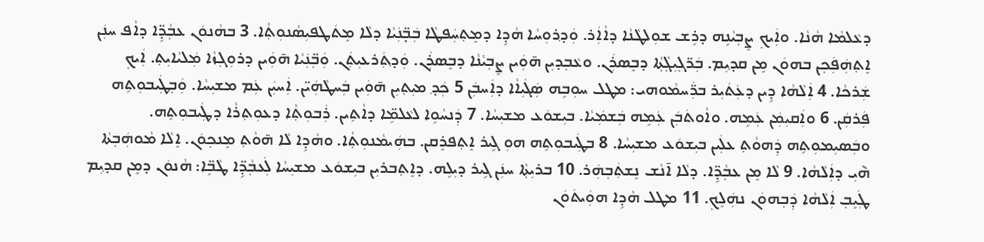ܕܥܵܠܡܵܐ ܗܵܢܵܐ. ܘܐܲܝܟ݂ ܨܸܒ݂ܝܵܢܹܗ ܕܪܹܫ ܫܘܼܠܛܵܢܵܐ ܕܐܵܐܲܪ. ܘܲܕ݂ܪܘܼܚܵܐ ܗܵܕܹܐ ܕܡܸܬ݂ܚܲܦܛܵܐ ܒܲܒ̣̈ܢܲܝܵܐ ܕܠܵܐ ܡܸܬܿܛܦܝܼܣܵܢܘܼܬ݂ܵܐ. 3 ܒܗܵܢܘܿܢ ܥܒ݂ܵܕܹ̈ܐ ܕܐܵܦ ܚܢܲܢ ܐܸܬ݂ܗܲܦܲܟ݂ܢ ܒܗܘܿܢ ܡܸܢ ܩܕ݂ܝܼܡ. ܒܲܪ̈ܓ݂ܝܼܓ݂ܵܬ݂ܵܐ ܕܒܸܣܪܲܢ. ܘܥܵܒ݂ܕܝܼܢ ܗ̄ܘܲܝܢ ܨܸܒ݂ܝܵܢܵܐ ܕܒܸܣܪܲܢ. ܘܲܕ݂ܬܲܪܥܝܼܬܲܢ. ܘܲܒ݂̈ܢܲܝܵܐ ܗ̄ܘܲܝܢ ܕܪܘܼܓ݂ܙܵܐ ܡܲܠܝܵܐܝܼܬ݂. ܐܲܝܟ݂ ܫܲܪܟܵܐ. 4 ܐܲܠܵܗܵܐ ܕܹܝܢ ܕܥܲܬܿܝܼܪ ܒܪ̈ܲܚܡܵܘܗܝ: ܡܛܠ ܚܘܼܒܹܗ ܣܲܓܿܝܼܐܵܐ ܕܐܲܚܒܲܢ 5 ܟܲܕ݂ ܡܝܼܬ݂ܝܼܢ ܗ̄ܘܲܝܢ ܒܲܚܛܵܗܲܝ̈ܢ. ܐܲܚܝܲܢ ܥܲܡ ܡܫܝܼܚܵܐ. ܘܲܒ݂ܛܲܝܒܘܼܬܹܗ ܦܲܪܩܲܢ. 6 ܘܐܲܩܝܼܡܲܢ ܥܲܡܹܗ. ܘܐܵܘܬܿܒܲܢ ܥܲܡܹܗ ܒܲܫܡܲܝܵܐ. ܒܝܼܫܘܿܥ ܡܫܝܼܚܵܐ. 7 ܕܲܢܚܵܘܹܐ ܠܥܵܠܡܹ̈ܐ ܕܐܵܬܹܝܢ. ܪܲܒܘܼܬ݂ܵܐ ܕܥܘܼܬ݂ܪܵܐ ܕܛܲܝܒܘܼܬܹܗ. ܘܒܲܣܝܼܡܘܼܬܹܗ ܕܲܗܘܵܬ݂ ܥܠܲܝܢ ܒܝܼܫܘܿܥ ܡܫܝܼܚܵܐ. 8 ܒܛܲܝܒܘܼܬܹܗ ܗܘܼ ܓܹܝܪ ܐܸܬ݂ܦܪܸܩܢ. ܒܗܲܝܡܵܢܘܼܬ݂ܵܐ. ܘܗܵܕܹܐ ܠܵܐ ܗ̄ܘܵܬ݂ ܡܸܢܟ݂ܘܿܢ. ܐܸܠܵܐ ܡܵܘܗܲܒ݂ܬܵܐ ܗ݉ܝܼ ܕܐܲܠܵܗܵܐ. 9 ܠܵܐ ܡܸܢ ܥܒ݂ܵܕܹ̈ܐ. ܕܠܵܐ ܐ̄ܢܵܫ ܢܸܫܬܲܒ݂ܗܲܪ. 10 ܒܪܝܼܬ݂ܵܐ ܚܢܲܢ ܓܹܝܪ ܕܝܼܠܹܗ. ܕܐܸܬ݂ܒܪܝܼܢ ܒܝܼܫܘܿܥ ܡܫܝܼܚܵܐ ܠܲܥܒ݂ܵܕܹ̈ܐ ܛܵܒܹ̈ܐ: ܗܵܢܘܿܢ ܕܡܸܢ ܩܕ݂ܝܼܡ ܛܲܝܸܒ݂ ܐܲܠܵܗܵܐ ܕܲܒ݂ܗܘܿܢ ܢܗܲܠܸܟ݂. 11 ܡܛܠ ܗܵܕܹܐ ܗܘܲܝܬܿܘܿܢ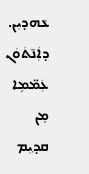ܥܵܗܕܝܼܢ. ܕܐܲܢ̄ܬܿܘܿܢ ܥܲܡ̈ܡܹܐ ܡܸܢ ܩܕ݂ܝܼܡ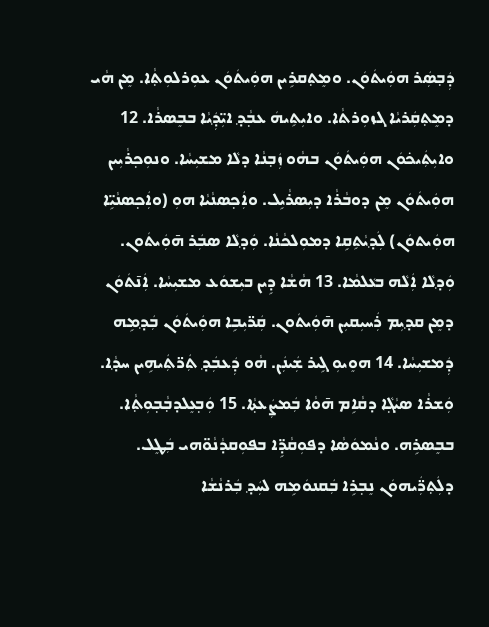ܕܲܒ݂ܣܲܪ ܗܘܲܝܬܿܘܿܢ. ܘܡܸܬ݂ܩܪܹܝܢ ܗܘܲܝܬܿܘܿܢ ܥܘܼܪܠܘܼܬ݂ܵܐ. ܡܸܢ ܗܵܝ ܕܡܸܬ݂ܩܲܪܝܵܐ ܓܙܘܼܪܬܵܐ. ܘܐܝܼܬܹܝܗܿ ܥܒ݂ܵܕ݂ ܐܝܼ̈ܕ݂ܲܝܵܐ ܒܒܸܣܪܵܐ. 12 ܘܐܝܼܬܲܝܟ݁ܘܿܢ ܗܘܲܝܬܿܘܿܢ ܒܗܵܘ ܙܲܒ݂ܢܵܐ ܕܠܵܐ ܡܫܝܼܚܵܐ. ܘܢܘܼܟ݂ܪܵܝܼܝܢ ܗܘܲܝܬܿܘܿܢ ܡܸܢ ܕܘܒܵܪܵܐ ܕܝܼܣܪܵܝܹܠ. ܘܐܲܟ݂ܣܢܵܝܵܐ ܗܘܼ (ܘܐܲܟ݂ܣܢܵܝܹ̈ܐ ܗܘܲܝܬܘܿܢ) ܠܲܕ݂ܝܵܬܹܩܹܐ ܕܡܘܼܠܟܵܢܵܐ. ܘܲܕ݂ܠܵܐ ܣܒܲܪ ܗ̄ܘܲܝܬܿܘܢ. ܘܲܕ݂ܠܵܐ ܐܲܠܵܗ ܒܥܵܠܡܵܐ. 13 ܗܵܫܵܐ ܕܹܝܢ ܒܝܼܫܘܿܥ ܡܫܝܼܚܵܐ. ܐܲܢ̄ܬܿܘܿܢ ܕܡܸܢ ܩܕ݂ܝܼܡ ܪܲܚܝܼܩܝܼܢ ܗ̄ܘܲܝܬܿܘܢ. ܩܲܪ̈ܝܼܒܹܐ ܗܘܲܝܬܿܘܿܢ ܒܲܕ݂ܡܹܗ ܕܲܡܫܝܼܚܵܐ. 14 ܗܘܸܝܘܼ ܓܹܝܪ ܫܲܝܢܲܢ. ܗܵܘ ܕܲܥܒܲܕ݂ ܬܲܪ̈ܬܲܝܗܹܝܢ ܚܕ݂ܵܐ. ܘܲܫܪܵܐ ܣܝܵܓ݂ܵܐ ܕܩܵܐܹܡ ܗ̄ܘܵܐ ܒܲܡܨܲܥܬ݂ܵܐ. 15 ܘܲܒ݂ܥܸܠܕܒ݂ܵܒ݂ܘܼܬ݂ܵܐ. ܒܒܸܣܪܹܗ. ܘܢܵܡܘܿܣܵܐ ܕܦܘܼܩܵܕܹ̈ܐ ܒܦܘܼܩܕܵܢܵܘ̈ܗܝ ܒܲܛܸܠ. ܕܠܲܬ݂ܪ̈ܲܝܗܘܿܢ ܢܸܒ݂ܪܹܐ ܒܲܩܢܘܿܡܹܗ ܠܚܲܕ݂ ܒܲܪܢܵܫܵܐ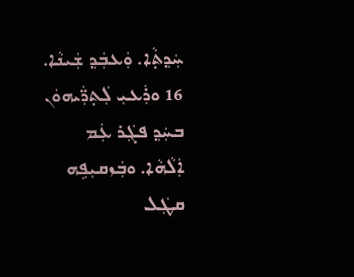ܚܲܕ݂ܬ݂ܵܐ. ܘܲܥܒܲܕ݂ ܫܲܝܢܵܐ. 16 ܘܪܲܥܝܼ ܠܲܬ݂ܪ̈ܲܝܗܘܿܢ ܒܚܲܕ݂ ܦܓܲܪ ܥܲܡ ܐܲܠܵܗܵܐ. ܘܒܲܙܩܝܼܦܹܗ ܩܛܲܠ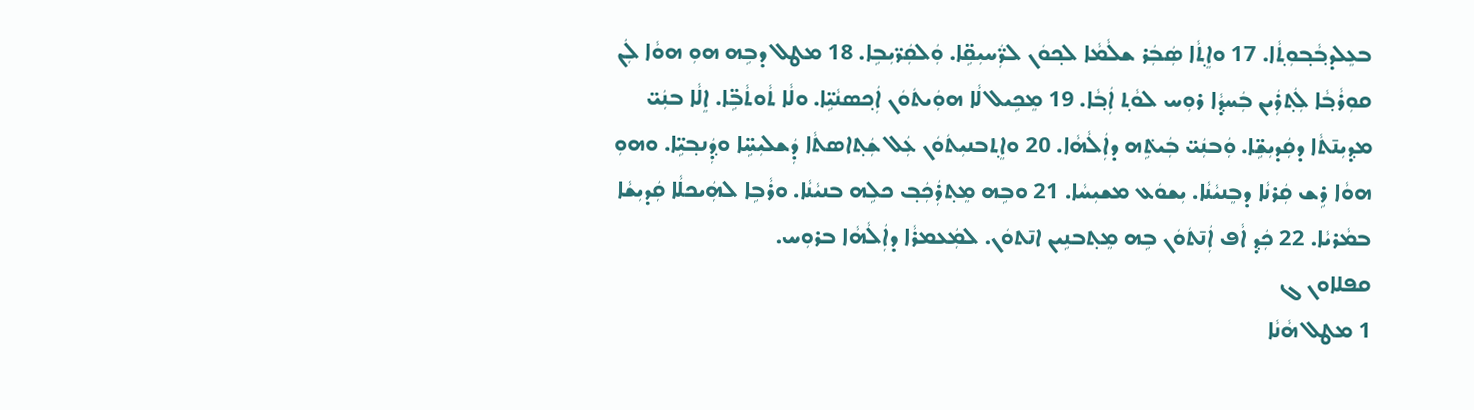ܒܥܸܠܕܒ݂ܵܒ݂ܘܼܬ݂ܵܐ. 17 ܘܐܸܬ݂ܵܐ ܣܲܒܲܪ ܫܠܵܡܵܐ ܠܟ݂ܘܿܢ ܠܪ̈ܲܚܝܼܩܹ̈ܐ. ܘܲܠܩܲܪ̈ܝܼܒܹܐ. 18 ܡܛܠ ܕܒܹܗ ܗܘܼ ܗܘܵܐ ܠܲܢ ܩܘܼܪܵܒ݂ܵܐ ܠܲܬ݂ܪܲܝܢ ܒܲܚܕ݂ܵܐ ܪܘܼܚ ܠܘܵܬ݂ ܐܲܒ݂ܵܐ. 19 ܡܸܟܹܝܠ ܠܵܐ ܗܘܲܝܬܿܘܿܢ ܐܲܟ݂ܣܢܵܝܹ̈ܐ. ܘܠܵܐ ܬܵܘܬܵܒܹ̈ܐ. ܐܸܠܵܐ ܒܢܲܝ̈ ܡܕ݂ܝܼܢ̄ܬܵܐ ܕܩܲܕܝܼܫܹ̈ܐ. ܘܲܒܢܲܝ̈ ܒܲܝܬܹ݁ܗ ܕܐܲܠܵܗܵܐ. 20 ܘܐܸܬ݂ܒܢܝܼܬܿܘܿܢ ܥܲܠ ܫܲܬ݂ܐܣܬܵܐ ܕܲܫܠܝܼܚܹ̈ܐ ܘܕ݂ܲܢܒ݂ܝܹ̈ܐ. ܘܗܘܼ ܗܘܵܐ ܪܹܫ ܩܲܪܢܵܐ ܕܒܸܢܝܵܢܵܐ. ܝܼܫܘܿܥ ܡܫܝܼܚܵܐ. 21 ܘܒܹܗ ܡܸܬ݂ܪܲܟܲܒ݂ ܟܠܹܗ ܒܢܝܵܢܵܐ. ܘܪܵܒܹܐ ܠܗܲܝܟܠܵܐ ܩܲܕܝܼܫܵܐ ܒܡܵܪܝܵܐ. 22 ܟܲܕ݂ ܐܵܦ ܐܲܢ̄ܬܿܘܿܢ ܒܹܗ ܡܸܬ݂ܒܢܹܝܢ ܐܢ̄ܬܘܿܢ. ܠܡܲܥܡܪܵܐ ܕܐܲܠܵܗܵܐ ܒܪܘܼܚ.
ܩܦܠܐܘܢ ܓ
1 ܡܛܠ ܗܵܢܵܐ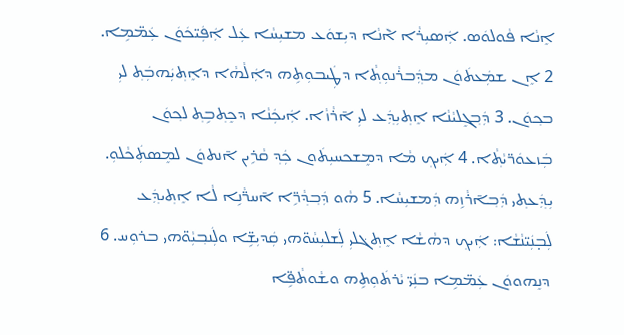ܐܸܢܵܐ ܦܵܘܠܘܿܣ. ܐܲܣܝܼܪܵܐ ܐ݉ܢܵܐ ܕܝܼܫܘܿܥ ܡܫܝܼܚܵܐ ܥܲܠ ܐܲܦܲܝ̈ܟܿܘܿܢ ܥܲܡ̈ܡܹܐ. 2 ܐܸܢ ܫܡܲܥܬܿܘܿܢ ܡܕ݂ܲܒܪܵܢܘܼܬ݂ܵܐ ܕܛܲܝܒܘܼܬܹܗ ܕܐܲܠܵܗܵܐ ܕܐܸܬ݂ܝܲܗܒܲܬ݂ ܠܝܼ ܒܟ݂ܘܿܢ. 3 ܕܲܒ݂ܓܸܠܝܵܢܵܐ ܐܸܬ݂ܝܼܕ݂ܲܥ ܠܝܼ ܐ̄ܪܵܙܵܐ. ܐܲܝܟܲܢܵܐ ܕܟܸܬ݂ܒܹܬ݂ ܠܟ݂ܘܿܢ ܒܲܙܥܘܿܪ̈ܝܵܬ݂ܵܐ. 4 ܐܲܝܟ݂ ܡܵܐ ܕܡܸܫܟܚܝܼܬܿܘܢ ܟܲܕ݂ ܩܵܪܹܝܢ ܐ̄ܢܬܘܿܢ ܠܡܸܣܬܲܟܵܠܘܼ. ܝܼܕ݂ܲܥܬ݂ܝ ܕܲܒ݂ܐ̄ܪܵܙܹܗ ܕܲܡܫܝܼܚܵܐ. 5 ܗܵܘ ܕܲܒ݂ܕ݂ܵܪܹ̈ܐ ܐ̄ܚܪ̈ܵܢܹܐ ܠܵܐ ܐܸܬ݂ܝܕ݂ܲܥ ܠܲܒ̣ܢܲܝ̈ܢܵܫܵܐ: ܐܲܝܟ݂ ܕܗܵܫܵܐ ܐܸܬ݂ܓ݁ܠܝܼ ܠܲܫܠܝܼܚܵܘ̈ܗܝ ܩܲܕܝܼܫܹ̈ܐ ܘܠܲܢܒ݂ܝܼܵܘ̈ܗܝ ܒܪܘܼܚ. 6 ܕܢܸܗܘܘܿܢ ܥܲܡ̈ܡܹܐ ܒܢܲܝ̈ ܝܵܪܬܿܘܼܬܹܗ ܘܫܵܘܬܵܦܹ̈ܐ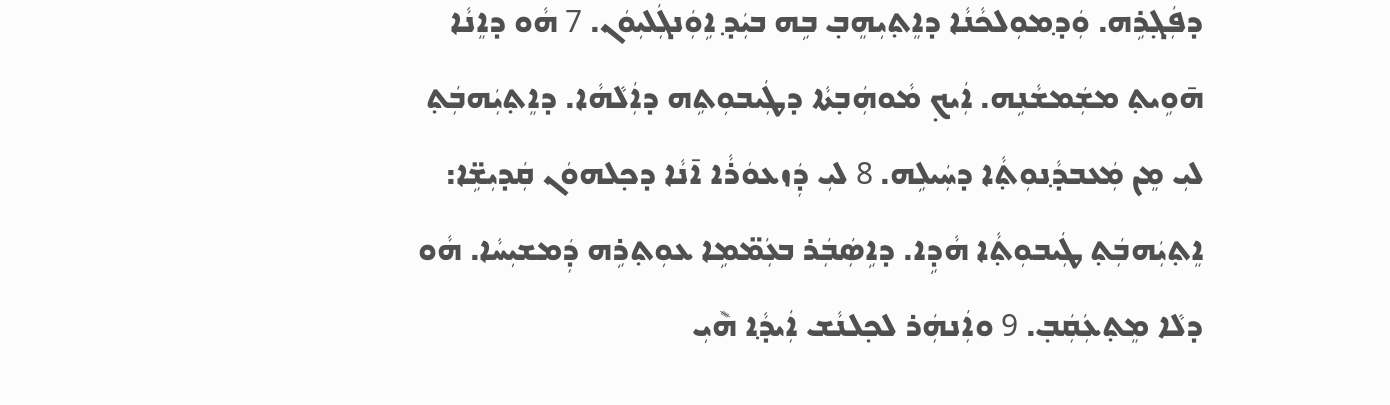ܕܦܲܓ݂ܪܹܗ. ܘܲܕ݂ܡܘܼܠܟܵܢܵܐ ܕܐܸܬ݂ܝܼܗܸܒ݂ ܒܹܗ ܒܝܲܕ݂ ܐܹܘܲܢܓܲܠܝܼܘܿܢ. 7 ܗܵܘ ܕܐܸܢܵܐ ܗ̄ܘܹܝܬ݂ ܡܫܲܡܫܵܢܹܗ. ܐܲܝܟ݂ ܡܵܘܗܲܒ݂ܬܵܐ ܕܛܲܝܒܘܼܬܹܗ ܕܐܲܠܵܗܵܐ. ܕܐܸܬ݂ܝܲܗܒܲܬ݂ ܠܝܼ ܡܸܢ ܡܲܥܒܕ݂ܵܢܘܼܬ݂ܵܐ ܕܚܲܝܠܹܗ. 8 ܠܝܼ ܕܲܙܥܘܿܪܵܐ ܐ̄ܢܵܐ ܕܟ݂ܠܗܘܿܢ ܩܲܕܝܼܫܹ̈ܐ: ܐܸܬ݂ܝܲܗܒܲܬ݂ ܛܲܝܒܘܼܬ݂ܵܐ ܗܵܕܹܐ. ܕܐܹܣܲܒܲܪ ܒܥܲܡ̈ܡܹܐ ܥܘܼܬ݂ܪܹܗ ܕܲܡܫܝܼܚܵܐ. ܗܵܘ ܕܠܵܐ ܡܸܬ݂ܥܲܩܲܒ݂. 9 ܘܐܲܢܗܲܪ ܠܟ݂ܠܢܵܫ ܐܲܝܕ݂ܵܐ ܗ݉ܝܼ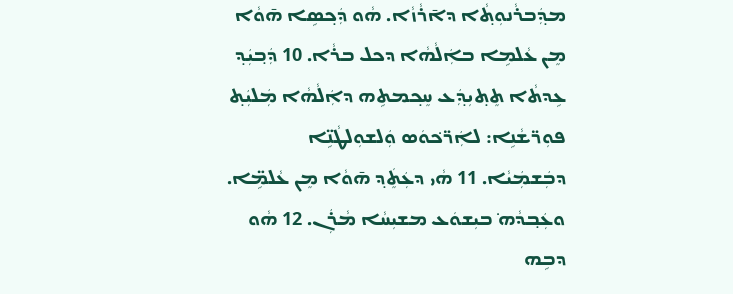ܡܕ݂ܲܒܪܵܢܘܼܬ݂ܵܐ ܕܐ̄ܪܵܙܵܐ. ܗܵܘ ܕܲܟ݂ܣܹܐ ܗ̄ܘܵܐ ܡܸܢ ܥܵܠܡܹܐ ܒܐܲܠܵܗܵܐ ܕܟܠ ܒܪܵܐ. 10 ܕܲܒ݂ܝܲܕ݂ ܥܹܕܬܵܐ ܬܸܬ݂ܝܼܕ݂ܲܥ ܚܸܟ݂ܡܬܹܗ ܕܐܲܠܵܗܵܐ ܡܲܠܝܲܬ݂ ܦܘܼܪ̈ܫܵܢܹܐ: ܠܐܲܪ̈ܟ݁ܘܿܣ ܘܲܠܫܘܼܠܛܵܢܹ̈ܐ ܕܒܲܫܡܲܝܵܐ. 11 ܗܵܝ ܕܥܲܬܸܿܕ݂ ܗ̄ܘܵܐ ܡܸܢ ܥܵܠܡܹ̈ܐ. ܘܥܲܒ݂ܕܵܗ݁ ܒܝܼܫܘܿܥ ܡܫܝܼܚܵܐ ܡܵܪܲܢ. 12 ܗܵܘ ܕܒܹܗ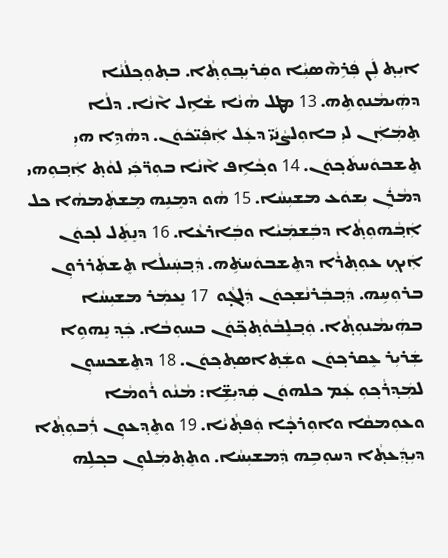ܐܝܼܬ݂ ܠܲܢ ܦܲܪܹܗ݉ܣܝܼܵܐ ܘܩܲܪܝܼܒ݂ܘܼܬ݂ܵܐ. ܒܬ݂ܘܼܟ݂ܠܵܢܵܐ ܕܗܲܝܡܵܢܘܼܬܹܗ. 13 ܡܛܠ ܗܵܢܵܐ ܫܵܐܹܠ ܐ݉ܢܵܐ. ܕܠܵܐ ܬܸܡܲܐܲܢ ܠܝܼ ܒܐܘܼܠܨܵܢܲܝ̈ ܕܥܲܠ ܐܲܦܲܝ̈ܟܿܘܿܢ. ܕܗܵܕܹܐ ܗܝܼ ܬܸܫܒܘܿܚܬܿܟ݂ܘܿܢ. 14 ܘܟ݂ܵܐܹܦ ܐ݉ܢܵܐ ܒܘܼܪ̈ܟܲܝ ܠܘܵܬ݂ ܐܲܒ݂ܘܼܗܝ ܕܡܵܪܲܢ ܝܼܫܘܿܥ ܡܫܝܼܚܵܐ. 15 ܗܵܘ ܕܡܸܢܹܗ ܡܸܫܬܲܡܗܵܐ ܟܠ ܐܲܒ݂ܵܗܘܼܬ݂ܵܐ ܕܒܲܫܡܲܝܵܐ ܘܒܲܐܪܥܵܐ. 16 ܕܢܸܬܸܿܠ ܠܟ݂ܘܿܢ ܐܲܝܟ݂ ܥܘܼܬ݂ܪܵܐ ܕܬܸܫܒܘܿܚܬܹ݁ܗ. ܕܲܒ݂ܚܲܝܠܵܐ ܬܸܫܬܲܪܪܘܼܢ ܒܪܘܼܚܹܗ. ܕܲܒ݂ܒܲܪܢܵܫܟ݂ܘܿܢ ܕܲܠܓ̣ܵܘ  17 ܢܸܥܡܲܪ ܡܫܝܼܚܵܐ ܒܗܲܝܡܵܢܘܼܬ݂ܵܐ. ܘܲܒ݂ܠܸܒܵܘܵܬ݂ܟ݂̈ܘܿܢ ܒܚܘܼܒܵܐ. ܟܲܕ݂ ܢܸܗܘܹܐ ܫܲܪܝܼܪ ܥܸܩܪܟ݂ܘܿܢ ܘܫܲܬ݂ܐܣܬ݂ܟ݂ܘܿܢ. 18 ܕܬܸܫܟܚܘܼܢ ܠܡܲܕ݂ܪܵܟ݂ܘܼ ܥܲܡ ܟܠܗܘܿܢ ܩܲܕܝܼܫܹ̈ܐ: ܡܵܢܵܘ ܪܵܘܡܵܐ ܘܥܘܼܡܩܵܐ ܘܐܘܼܪܟ̣ܵܐ ܘܲܦܬ݂ܵܝܵܐ. 19 ܘܬܸܕ݂ܥܘܼܢ ܪܲܒܘܼܬ݂ܵܐ ܕܝܼܕ݂ܲܥܬ݂ܵܐ ܕܚܘܼܒܹܗ ܕܲܡܫܝܼܚܵܐ. ܘܬܸܬ݂ܡܲܠܘܼܢ ܒܟ݂ܠܹܗ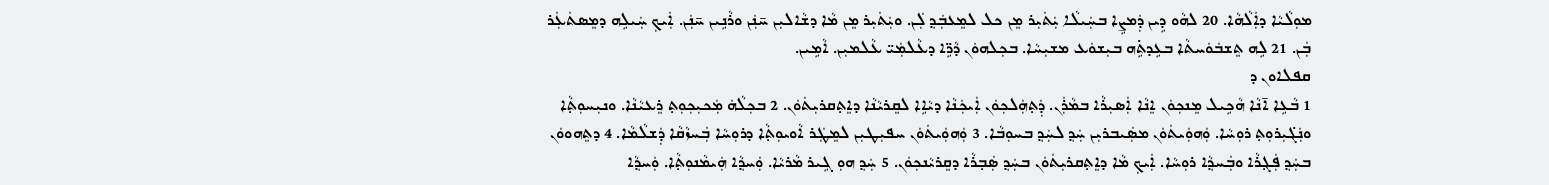ܡܘܼܠܵܝܵܐ ܕܐܲܠܵܗܵܐ. 20 ܠܗܵܘ ܕܹܝܢ ܕܲܡܨܹܐ ܒܚܲܝܠܵܐ ܝܲܬܿܝܼܪ ܡܸܢ ܟܠ ܠܡܸܥܒܲܕ݂ ܠܲܢ. ܘܝܲܬܿܝܼܪ ܡܸܢ ܡܵܐ ܕܫܵܐܠܝܼܢ ܚ̄ܢܲܢ ܘܪܵܢܹܝܢ ܚ̄ܢܲܢ. ܐܲܝܟ݂ ܚܲܝܠܹܗ ܕܡܸܣܬܿܥܲܪ ܒܲܢ. 21 ܠܹܗ ܬܸܫܒܿܘܿܚܬܵܐ ܒܥܹܕܬܹ݁ܗ ܒܝܼܫܘܿܥ ܡܫܝܼܚܵܐ. ܒܟ݂ܠܗܘܿܢ ܕܵܪܹ̈ܐ ܕܥܵܠܡܲܝ̈ ܥܵܠܡܝܼܢ. ܐܵܡܹܝܢ.
ܩܦܠܐܘܢ ܕ
1 ܒܵܥܹܐ ܐ̄ܢܵܐ ܗܵܟܹܝܠ ܡܸܢܟ݂ܘܿܢ ܐܸܢܵܐ ܐܲܣܝܼܪܵܐ ܒܡܵܪܲܢ. ܕܲܬ݂ܗܲܠܟ݂ܘܿܢ ܐܲܝܟܲܢܵܐ ܕܝܵܐܹܐ ܠܩܸܪܝܵܢܵܐ ܕܐܸܬ݂ܩܪܝܼܬܿܘܿܢ. 2 ܒܟ݂ܠܵܗܿ ܡܲܟܝܼܟ݂ܘܼܬ݂ ܪܸܥܝܵܢܵܐ. ܘܢܝܼܚܘܼܬ݂ܵܐ ܘܢܲܓ݁ܝܼܪܘܼܬ݂ ܪܘܼܚܵܐ. ܘܲܗܘܲܝܬܿܘܿܢ ܡܣܲܝܒܪܝܼܢ ܚܲܕ݂ ܠܚܲܕ݂ ܒܚܘܼܒܵܐ. 3 ܘܲܗܘܲܝܬܿܘܿܢ ܚܦܝܼܛܝܼܢ ܠܡܸܛܲܪ ܐܵܘܝܘܼܬ݂ܵܐ ܕܪܘܼܚܵܐ ܒܲܚܙܵܩܵܐ ܕܲܫܠܵܡܵܐ. 4 ܕܬܸܗܘܘܿܢ ܒܚܲܕ݂ ܦܲܓ݂ܪܵܐ ܘܒܲܚܕ݂ܵܐ ܪܘܼܚܵܐ. ܐܲܝܟ݂ ܡܵܐ ܕܐܸܬ݂ܩܪܝܼܬܿܘܿܢ ܒܚܲܕ݂ ܣܲܒ݂ܪܵܐ ܕܩܸܪܝܵܢܟ݂ܘܿܢ. 5 ܚܲܕ݂ ܗܘܼ ܓܹܝܪ ܡܵܪܝܵܐ. ܘܲܚܕ݂ܵܐ ܗܲܝܡܵܢܘܼܬ݂ܵܐ. ܘܲܚܕ݂ܵܐ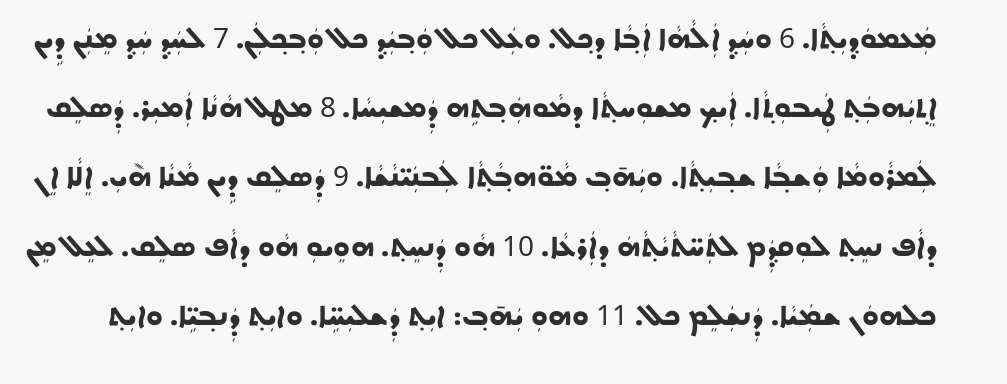ܡܲܥܡܘܿܕ݂ܝܼܬ݂ܵܐ. 6 ܘܚܲܕ݂ ܐܲܠܵܗܵܐ ܐܲܒ݂ܵܐ ܕܟ݂ܠ. ܘܥܲܠ ܟܠ ܘܲܒ݂ܝܲܕ݂ ܟܠ ܘܲܒ݂ܟ݂ܠܲܢ. 7 ܠܚܲܕ݂ ܚܲܕ݂ ܡܸܢܲܢ ܕܹܝܢ ܐܸܬ݂ܝܲܗܒܲܬ݂ ܛܲܝܒܘܼܬ݂ܵܐ. ܐܲܝܟ݂ ܡܫܘܼܚܬ݂ܵܐ ܕܡܵܘܗܲܒ݂ܬܹܗ ܕܲܡܫܝܼܚܵܐ. 8 ܡܛܠ ܗܵܢܵܐ ܐܲܡܝܼܪ. ܕܲܣܠܸܩ ܠܲܡܪܵܘܡܵܐ ܘܲܫܒ݂ܵܐ ܫܒ݂ܝܼܬ݂ܵܐ. ܘܝܲܗ̄ܒ݂ ܡܵܘ̈ܗܒ݂ܵܬ݂ܵܐ ܠܲܒܢܲܝ̈ܢܵܫܵܐ. 9 ܕܲܣܠܸܩ ܕܹܝܢ ܡܵܢܵܐ ܗ݉ܝܼ. ܐܸܠܵܐ ܐܸܢ ܕܐܵܦ ܢܚܸܬ݂ ܠܘܼܩܕ݂ܲܡ ܠܬܲܚ̈ܬܵܝܵܬ݂ܵܗܿ ܕܐܲܪܥܵܐ. 10 ܗܵܘ ܕܲܢܚܸܬ݂. ܗܘܸܝܘܼ ܗܵܘ ܕܐܵܦ ܣܠܸܩ. ܠܥܸܠ ܡܸܢ ܟܠܗܘܿܢ ܫܡܲܝܵܐ. ܕܲܢܫܲܠܸܡ ܟܠ. 11 ܘܗܘܼ ܝܲܗ̄ܒ݂: ܐܝܼܬ݂ ܕܲܫܠܝܼܚܹ̈ܐ. ܘܐܝܼܬ݂ ܕܲܢܒ݂ܝܹ̈ܐ. ܘܐܝܼܬ݂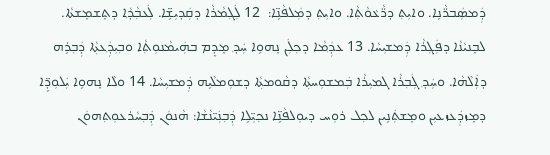ܕܲܡܣܲܒܪ̈ܵܢܹܐ. ܘܐܝܼܬ݂ ܕܪ̈ܵܥܵܘܵܬ݂ܵܐ. ܘܐܝܼܬ݂ ܕܡܲܠܦܵܢܹ̈ܐ:  12 ܠܲܓ݂ܡܵܪܵܐ ܕܩܲܕܝܼܫܹ̈ܐ. ܠܲܥܒ݂ܵܕ݂ܵܐ ܕܬܸܫܡܸܫܬܵܐ. ܠܒܸܢܝܵܢܵܐ ܕܦܲܓ݂ܪܵܐ ܕܲܡܫܝܼܚܵܐ. 13 ܥܕ݂ܲܡܵܐ ܕܟ݂ܠܲܢ ܢܸܗܘܹܐ ܚܲܕ݂ ܡܸܕܸܡ ܒܗܲܝܡܵܢܘܼܬ݂ܵܐ ܘܒ݂ܝܼܕ݂ܲܥܬ݂ܵܐ ܕܲܒ݂ܪܹܗ ܕܐܲܠܵܗܵܐ. ܘܚܲܕ݂ ܓܲܒ݂ܪܵܐ ܓܡܝܼܪܵܐ ܒܲܡܫܘܼܚܬ݂ܵܐ ܕܩܵܘܡܬ݂ܵܐ ܕܫܘܼܡܠܵܝܹܗ ܕܲܡܫܝܼܚܵܐ. 14 ܘܠܵܐ ܢܸܗܘܹܐ ܝܲܠܘܼܕܹ̈ܐ ܕܡܸܙܕܲܥܙܥܝܼܢ ܘܡܸܫܬܲܢܹܝܢ ܠܟ݂ܠ ܪܘܼܚ ܕܝܘܼܠܦܵܢܹ̈ܐ ܢܟ݂ܝܼ̈ܠܹܐ ܕܲܒ݂ܢܲܝ̈ܢܵܫܵܐ: ܗܵܢܘܿܢ ܕܲܒ݂ܚܵܪܥܘܼܬ݂ܗܘܿܢ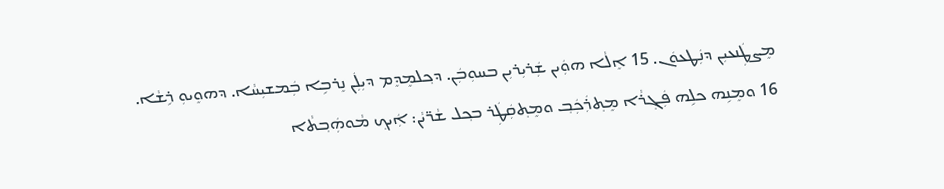ܡܸܨܛܲܢܥܝܼܢ ܕܢܲܛܥܘܿܢ. 15 ܐܸܠܵܐ ܗܘܲܝܢ ܫܲܪܝܼܪܝܼܢ ܒܚܘܼܒܲܢ. ܕܟ݂ܠܡܸܕܸܡ ܕܝܼܠܲܢ ܢܸܪܒܹܐ ܒܲܡܫܝܼܚܵܐ. ܕܗܘܸܝܘܼ ܪܹܫܵܐ. 16 ܘܡܸܢܹܗ ܟܠܹܗ ܦܲܓ݂ܪܵܐ ܡܸܬ݂ܪܲܟܲܒ݂ ܘܡܸܬ݂ܩܲܛܲܪ ܒܟ݂ܠ ܫܵܪ̈ܝܵܢ: ܐܲܝܟ݂ ܡܵܘܗܲܒ݂ܬܵܐ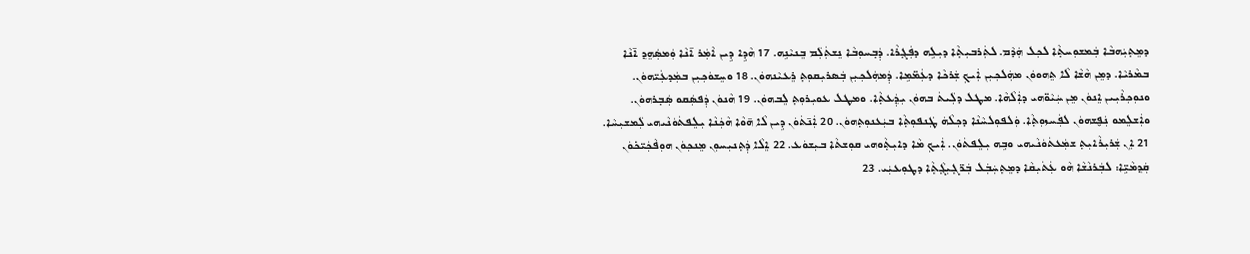ܕܡܸܬ݂ܝܲܗܒܵܐ ܒܲܡܫܘܼܚܬ݂ܵܐ ܠܟ݂ܠ ܗܲܕܵܡ. ܠܬܲܪܒܝܼܬ݂ܵܐ ܕܝܼܠܹܗ ܕܦܲܓ݂ܪܵܐ. ܕܲܒ݂ܚܘܼܒܵܐ ܢܸܫܬܲܠܲܡ ܒܸܢܝܵܢܹܗ. 17 ܗܵܕܹܐ ܕܹܝܢ ܐܵܡܲܪ ܐ̄ܢܵܐ ܘܲܡܣܲܗܸܕ݂ ܐ̄ܢܵܐ ܒܡܵܪܝܵܐ. ܕܡܸܢ ܗܵܫܵܐ ܠܵܐ ܬܸܗܘܘܿܢ ܡܗܲܠܟ݂ܝܼܢ ܐܲܝܟ݂ ܫܲܪܟܵܐ ܕܥܲܡ̈ܡܹܐ. ܕܲܡܗܲܠܟ݂ܝܼܢ ܒܲܣܪܝܼܩܘܼܬ݂ ܪܸܥܝܵܢܗܘܿܢ. 18 ܘܚܸܫܘܿܟ݂ܝܼܢ ܒܡܲܕܥܲܝ̈ܗܘܿܢ. ܘܢܘܼܟ݂ܪܵܝܼܝܢ ܐܸܢܘܿܢ ܡܸܢ ܚܲܝܵܘ̈ܗܝ ܕܐܲܠܵܗܵܐ. ܡܛܠ ܕܠܲܝܬܿ ܒܗܘܿܢ ܝܼܕ݂ܲܥܬ݂ܵܐ. ܘܡܛܠ ܥܘܝܼܪܘܼܬ݂ ܠܸܒܗܘܿܢ. 19 ܗܵܢܘܿܢ ܕܲܦܣܲܩܘ ܣܲܒ݂ܪܗܘܿܢ. ܘܐܲܫܠܸܡܘ ܢܲܦ̮ܫܗܘܿܢ ܠܦܲܚܙܘܼܬ݂ܵܐ. ܘܲܠܦܘܼܠܚܵܢܵܐ ܕܟ݂ܠܵܗܿ ܛܲܢܦܘܼܬ݂ܵܐ ܒܝܲܥܢܘܼܬ݂ܗܘܿܢ. 20 ܐܲܢ̄ܬܿܘܿܢ ܕܹܝܢ ܠܵܐ ܗ̄ܘܵܐ ܗܵܟܲܢܵܐ ܝܼܠܸܦܬܿܘܿܢܵܝܗܝ ܠܲܡܫܝܼܚܵܐ. 21 ܐܸܢ ܫܲܪܝܼܪܵܐܝܼܬ݂ ܫܡܲܥܬܿܘܿܢܵܝܗܝ ܘܒܹܗ ܝܼܠܸܦܬܿܘܿܢ. ܐܲܝܟ݂ ܡܵܐ ܕܐܝܼܬ݂ܵܘܗܝ ܩܘܼܫܬܵܐ ܒܝܼܫܘܿܥ. 22 ܐܸܠܵܐ ܕܲܬ݂ܢܝܼܚܘܼܢ ܡܸܢܟ݂ܘܿܢ ܗܘܼܦܵܟܲܝ̈ܟ݁ܘܿܢ ܩܲܕ݂ܡܵܝܹ̈ܐ: ܠܒܲܪܢܵܫܵܐ ܗܵܘ ܥܲܬܿܝܼܩܵܐ ܕܡܸܬ݂ܚܲܒܲܠ ܒܲܪ̈ܓ݂ܝܼܓ݂ܵܬ݂ܵܐ ܕܛܘܼܥܝܲܝ. 23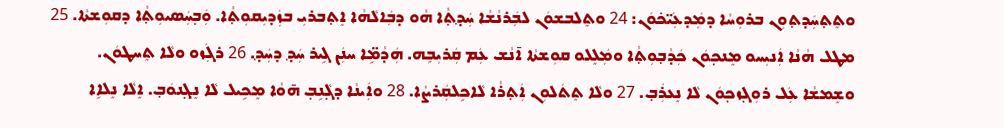ܘܬܸܬ݂ܚܲܕܬ݂ܘܼܢ ܒܪܘܼܚܵܐ ܕܡܲܕܥܲܝ̈ܟ݁ܘܿܢ: 24 ܘܬܸܠܒܫܘܿܢ ܠܒܲܪܢܵܫܵܐ ܚܲܕ݂ܬ݂ܵܐ ܗܵܘ ܕܒܲܐܠܵܗܵܐ ܐܸܬ݂ܒܪܝܼ ܒܙܲܕܝܼܩܘܼܬ݂ܵܐ. ܘܲܒ݂ܚܲܣܝܘܼܬ݂ܵܐ ܕܩܘܼܫܬܵܐ. 25 ܡܛܠ ܗܵܢܵܐ ܐܲܢܝܼܚܘ ܡܸܢܟ݂ܘܿܢ ܟܲܕܵܒ݂ܘܼܬ݂ܵܐ ܘܡܲܠܸܠܘ ܩܘܼܫܬܵܐ ܐ̄ܢܵܫ ܥܲܡ ܩܲܪܝܼܒܹܗ. ܗܲܕܵܡܹ̈ܐ ܚܢܲܢ ܓܹܝܪ ܚܲܕ݂ ܕܚܲܕ݂. 26 ܪܓܲܙܘ ܘܠܵܐ ܬܸܚܛܘܿܢ. ܘܫܸܡܫܵܐ ܥܲܠ ܪܘܼܓ݂ܙܟ݂ܘܿܢ ܠܵܐ ܢܸܥܪܲܒ݂. 27 ܘܠܵܐ ܬܸܬܿܠܘܼܢ ܐܲܬ݂ܪܵܐ ܠܵܐܟܹܠܩܲܪܨܵܐ. 28 ܘܐܲܝܢܵܐ ܕܓ݂ܵܢܹܒ݂ ܗ̄ܘܵܐ ܡܸܟܹܝܠ ܠܵܐ ܢܸܓ݂ܢܘܿܒ݂. ܐܸܠܵܐ ܢܸܠܐܹܐ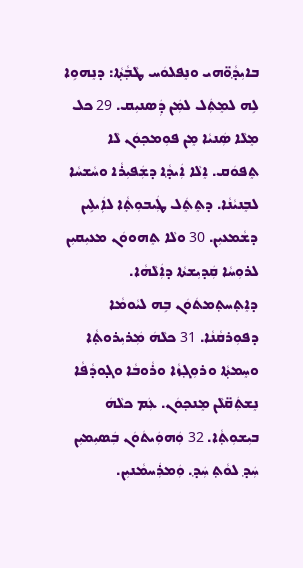ܒܐܝܼܕ݂ܵܘ̈ܗܝ ܘܢܸܦܠܘܿܚ ܛܵܒ݂ܵܬ݂ܵܐ: ܕܢܸܗܘܹܐ ܠܹܗ ܠܡܸܬܲܠ ܠܡܲܢ ܕܲܣܢܝܼܩ. 29 ܟܠ ܡܸܠܵܐ ܣܲܢܝܵܐ ܡܸܢ ܦܘܼܡܟ݂ܘܿܢ ܠܵܐ ܬܸܦܘܿܩ. ܐܸܠܵܐ ܐܲܝܕ݂ܵܐ ܕܫܲܦܝܼܪܵܐ ܘܚܵܫܚܵܐ ܠܒܸܢܝܵܢܵܐ. ܕܬܸܬܸܿܠ ܛܲܝܒܘܼܬ݂ܵܐ ܠܐܲܝܠܹܝܢ ܕܫܵܡܥܝܼܢ. 30 ܘܠܵܐ ܬܸܗܘܘܿܢ ܡܥܝܼܩܝܼܢ ܠܪܘܼܚܵܐ ܩܲܕܝܼܫܬܵܐ ܕܐܲܠܵܗܵܐ. ܕܐܸܬ݂ܚܬ݂ܡܬܿܘܿܢ ܒܹܗ ܠܝܵܘܡܵܐ ܕܦܘܼܪܩܵܢܵܐ. 31 ܟܠܵܗܿ ܡܲܪܝܼܪܘܬ݂ܵܐ ܘܚܸܡܬ݂ܵܐ ܘܪܘܼܓ݂ܙܵܐ ܘܪܵܘܒܵܐ ܘܓ̣ܘܕܵܦܵܐ ܢܸܫܬܲܩ̈ܠܵܢ ܡܸܢܟ݂ܘܿܢ. ܥܲܡ ܟܠܵܗܿ ܒܝܼܫܘܼܬ݂ܵܐ. 32 ܘܲܗܘܲܝܬܿܘܿܢ ܒܲܣܝܼܡܝܼܢ ܚܲܕ݂ ܠܘܵܬ݂ ܚܲܕ݂. ܘܲܡܪܲܚܡܵܢܝܼܢ.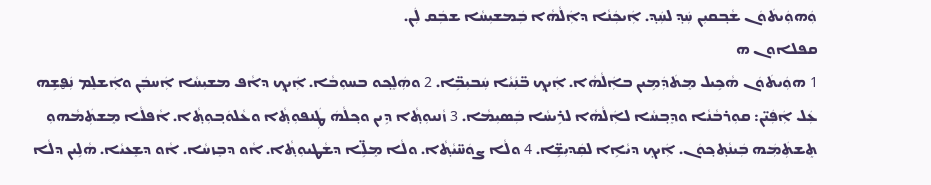ܘܲܗܘܲܝܬܿܘܿܢ ܫܵܒ݂ܩܝܼܢ ܚܲܕ݂ ܠܚܲܕ݂. ܐܲܝܟܲܢܵܐ ܕܐܲܠܵܗܵܐ ܒܲܡܫܝܼܚܵܐ ܫܒܲܩ ܠܲܢ.
ܩܦܠܐܘܢ ܗ
1 ܗܘܲܝܬܿܘܿܢ ܗܵܟܹܝܠ ܡܸܬܿܕܲܡܹܝܢ ܒܐܲܠܵܗܵܐ. ܐܲܝܟ݂ ܒ̈ܢܲܝܵܐ ܚܲܒܝܼܒܹ̈ܐ. 2 ܘܗܲܠܸܟ݂ܘ ܒܚܘܼܒܵܐ. ܐܲܝܟ݂ ܕܐܵܦ ܡܫܝܼܚܵܐ ܐܲܚܒܲܢ ܘܐܲܫܠܸܡ ܢܲܦ̮ܫܹܗ ܥܲܠ ܐܲܦܲܝ̈ܢ: ܩܘܼܪܒܵܢܵܐ ܘܕܸܒ݂ܚܵܐ ܠܐܲܠܵܗܵܐ ܠܪܹܝܚܵܐ ܒܲܣܝܼܡܵܐ. 3 ܙܵܢܝܘܼܬ݂ܵܐ ܕܹܝܢ ܘܟ݂ܠܵܗܿ ܛܲܢܦܘܼܬ݂ܵܐ ܘܥܵܠܘܿܒ݂ܘܼܬ݂ܵܐ. ܐܵܦܠܵܐ ܡܸܫܬܲܡܵܗܘܼ ܬܸܫܬܲܡܲܗ ܒܲܝܢܵܬ݂ܟ݂ܘܿܢ. ܐܲܝܟ݂ ܕܝܵܐܹܐ ܠܩܲܕܝܼܫܹ̈ܐ. 4 ܘܠܵܐ ܨܘܿܚ̈ܝܵܬ݂ܵܐ. ܘܠܵܐ ܡܸܠܹ̈ܐ ܕܫܵܛܝܘܼܬ݂ܵܐ. ܐܵܘ ܕܒܸܙܚܵܐ. ܐܵܘ ܕܫܸܥܝܵܐ. ܗܵܠܹܝܢ ܕܠܵܐ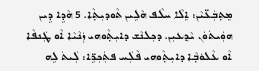ܡܸܬ݂ܒܲܥ̈ܝܵܢ: ܐܸܠܵܐ ܚܠܵܦ ܗܵܠܹܝܢ ܬܵܘܕܝܼܬ݂ܵܐ. 5 ܗܵܕܹܐ ܕܹܝܢ ܗܘܲܝܬܿܘܿܢ ܝܵܕ݂ܥܝܼܢ. ܕܟ݂ܠܢܵܫ ܕܐܝܼܬ݂ܵܘܗܝ ܙܲܢܵܝܵܐ ܐܵܘ ܛܲܢܦܵܐ ܐܵܘ ܥܵܠܘܿܒ݂ܵܐ ܕܐܝܼܬ݂ܵܘܗܝ ܦܵܠܲܚ ܦܬܲܟ݂ܪܹ̈ܐ: ܠܲܝܬܿ ܠܹܗ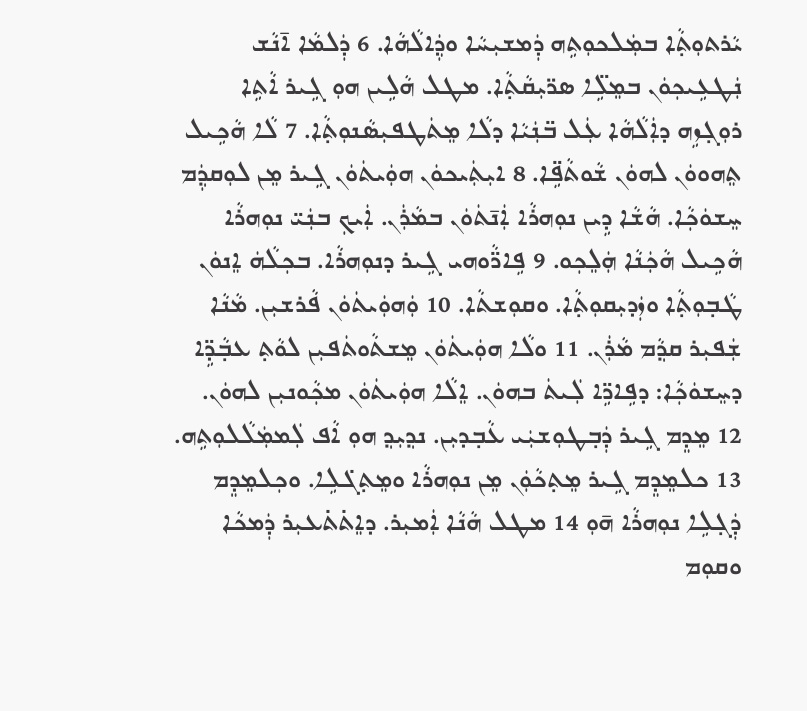ܝܵܪܬܘܼܬ݂ܵܐ ܒܡܲܠܟܘܼܬܹܗ ܕܲܡܫܝܼܚܵܐ ܘܕ݂ܲܐܠܵܗܵܐ. 6 ܕܲܠܡܵܐ ܐ̄ܢܵܫ ܢܲܛܥܹܝܟ݂ܘܿܢ ܒܡܸܠܹ̈ܐ ܣܪ̈ܝܼܩܵܬ݂ܵܐ. ܡܛܠ ܗܵܠܹܝܢ ܗܘܼ ܓܹܝܪ ܐܵܬܹܐ ܪܘܼܓ݂ܙܹܗ ܕܐܲܠܵܗܵܐ ܥܲܠ ܒ̈ܢܲܝܵܐ ܕܠܵܐ ܡܸܬܿܛܦܝܼܣܵܢܘܼܬ݂ܵܐ. 7 ܠܵܐ ܗܵܟܹܝܠ ܬܸܗܘܘܿܢ ܠܗܘܿܢ ܫܵܘܬܵܦܹ̈ܐ. 8 ܐܝܼܬܲܝܟܘܿܢ ܗܘܲܝܬܿܘܿܢ ܓܹܝܪ ܡܸܢ ܠܘܼܩܕ݂ܲܡ ܚܸܫܘܿܟ݂ܵܐ. ܗܵܫܵܐ ܕܹܝܢ ܢܘܼܗܪܵܐ ܐܲܢ̄ܬܿܘܿܢ ܒܡܵܪܲܢ. ܐܲܝܟ݂ ܒܢܲܝ̈ ܢܘܼܗܪܵܐ ܗܵܟܹܝܠ ܗܵܟܲܢܵܐ ܗܲܠܸܟ݂ܘ. 9 ܦܹܐܪ̈ܵܘܗܝ ܓܹܝܪ ܕܢܘܼܗܪܵܐ. ܒܟ݂ܠܵܗܿ ܐܸܢܘܿܢ ܛܵܒ݂ܘܼܬ݂ܵܐ ܘܙܲܕܝܼܩܘܼܬ݂ܵܐ. ܘܩܘܼܫܬܵܐ. 10 ܘܲܗܘܲܝܬܿܘܿܢ ܦܵܪܫܝܼܢ. ܡܵܢܵܐ ܫܲܦܝܼܪ ܩܕ݂ܵܡ ܡܵܪܲܢ. 11 ܘܠܵܐ ܗܘܲܝܬܿܘܿܢ ܡܸܫܬܵܘܬܿܦܝܼܢ ܠܘܵܬ݂ ܥܒ݂ܵܕܹ̈ܐ ܕܚܸܫܘܿܟ݂ܵܐ: ܕܦܹܐܪܹ̈ܐ ܠܲܝܬܿ ܒܗܘܿܢ. ܐܸܠܵܐ ܗܘܲܝܬܿܘܿܢ ܡܟ݂ܵܘܢܝܼܢ ܠܗܘܿܢ. 12 ܡܸܕܸܡ ܓܹܝܪ ܕܲܒ݂ܛܘܼܫܝܲܝ ܥܵܒ݂ܕܝܼܢ. ܢܕ݂ܝܼܕ݂ ܗܘܼ ܐܵܦ ܠܲܡܡܲܠܵܠܘܼܬܹܗ. 13 ܟܠܡܸܕܸܡ ܓܹܝܪ ܡܸܬ݂ܟܵܘܲܢ ܡܸܢ ܢܘܼܗܪܵܐ ܘܡܸܬ݂ܓ݁ܠܹܐ. ܘܟ݂ܠܡܸܕܸܡ ܕܲܓ݂ܠܹܐ ܢܘܼܗܪܵܐ ܗ̄ܘܼ 14 ܡܛܠ ܗܵܢܵܐ ܐܲܡܝܼܪ. ܕܐܸܬ݁ܬ݁ܥܝܼܪ ܕܲܡܟܵܐ ܘܩܘܼܡ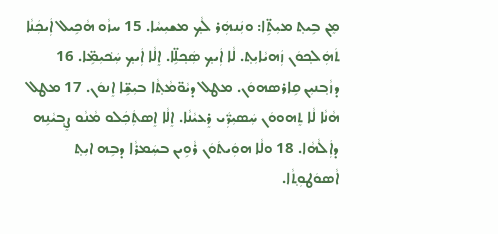ܡܸܢ ܒܹܝܬ݂ ܡܝܼܬܹ̈ܐ: ܘܢܲܢܗܲܪ ܠܵܟ݂ ܡܫܝܼܚܵܐ. 15 ܚܙܵܘ ܗܵܟܹܝܠ ܐܲܝܟܲܢܵܐ ܬܿܗܲܠܟ݂ܘܿܢ ܙܲܗܝܵܐܝܼܬ݂. ܠܵܐ ܐܲܝܟ݂ ܣܲܟ݂ܠܹ̈ܐ. ܐܸܠܵܐ ܐܲܝܟ݂ ܚܲܟ݁ܝܼܡܹ̈ܐ. 16 ܕܙܵܒ݂ܢܝܼܢ ܩܹܐܪܣܗܘܿܢ. ܡܛܠ ܕܝܵܘ̈ܡܵܬ݂ܵܐ ܒܝܼܫܹ̈ܐ ܐܸܢܘܿܢ. 17 ܡܛܠ ܗܵܢܵܐ ܠܵܐ ܬܸܗܘܘܿܢ ܚܲܣܝܼܪ̈ܲܝ ܪܸܥܝܵܢܵܐ. ܐܸܠܵܐ ܐܸܣܬܲܟܲܠܘ ܡܵܢܵܘ ܨܸܒ݂ܝܵܢܹܗ ܕܐܲܠܵܗܵܐ. 18 ܘܠܵܐ ܗܘܲܝܬܿܘܿܢ ܪܵܘܹܝܢ ܒܚܲܡܪܵܐ ܕܒܹܗ ܐܝܼܬ݂ ܐܵܣܘܿܛܘܼܬ݂ܵܐ.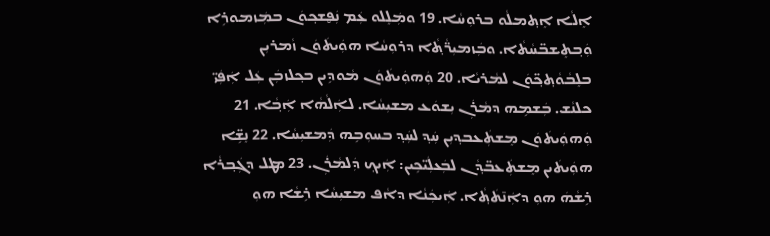ܐܸܠܵܐ ܐܸܬ݂ܡܠܵܘ ܒܪܘܼܚܵܐ. 19 ܘܡܲܠܸܠܘ ܥܲܡ ܢܲܦ̮ܫܟ݂ܘܿܢ ܒܡܲܙܡܘܪܹܐ ܘܲܒ݂ܬܸܫܒ̈ܚܵܬܵܐ. ܘܒܲܙܡܝܼܪ̈ܵܬ݂ܵܐ ܕܪܘܼܚܵܐ ܗܘܲܝܬܿܘܿܢ ܙܵܡܪܝܼܢ ܒܠܸܒܵܘܵܬ݂ܟ݂̈ܘܿܢ ܠܡܵܪܝܵܐ. 20 ܘܲܗܘܲܝܬܿܘܿܢ ܡܵܘܕܹܝܢ ܒܟ݂ܠܙܒܲܢ ܥܲܠ ܐܲܦܲܝ̈ ܟܠܢܵܫ. ܒܲܫܡܹܗ ܕܡܵܪܲܢ ܝܼܫܘܿܥ ܡܫܝܼܚܵܐ. ܠܐܲܠܵܗܵܐ ܐܲܒ݂ܵܐ. 21 ܘܲܗܘܲܝܬܿܘܿܢ ܡܸܫܬܲܥܒܕ݂ܝܼܢ ܚܲܕ݂ ܠܚܲܕ݂ ܒܚܘܼܒܹܗ ܕܲܡܫܝܼܚܵܐ. 22 ܢܸܫܹ̈ܐ ܗܘܲܝܬܿܝܢ ܡܸܫܬܲܥܒ̈ܕ݂ܵܢ ܠܒܲܥܠܲܝ̈ܟܹܝܢ: ܐܲܝܟ݂ ܕܲܠܡܵܪܲܢ. 23 ܡܛܠ ܕܓܲܒ݂ܪܵܐ ܪܹܫܵܗܿ ܗܘܼ ܕܐܲܢ̄ܬܿܬ݂ܵܐ. ܐܲܝܟܲܢܵܐ ܕܐܵܦ ܡܫܝܼܚܵܐ ܪܹܫܵܐ ܗܘܼ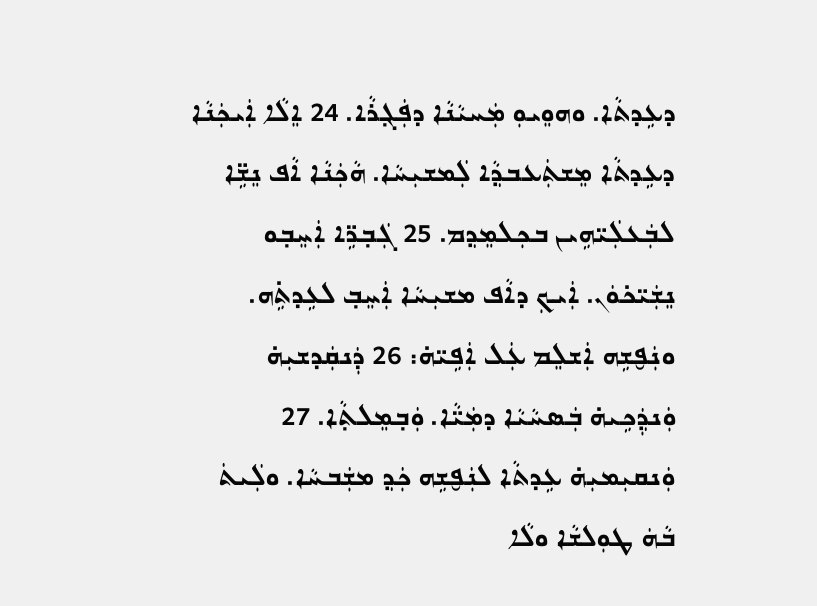ܕܥܹܕܬܵܐ. ܘܗܘܸܝܘܼ ܡܲܚܝܵܢܵܐ ܕܦܲܓ݂ܪܵܐ. 24 ܐܸܠܵܐ ܐܲܝܟܲܢܵܐ ܕܥܹܕܬܵܐ ܡܸܫܬܲܥܒܕ݂ܵܐ ܠܲܡܫܝܼܚܵܐ. ܗܵܟܲܢܵܐ ܐܵܦ ܢܸܫܹ̈ܐ ܠܒܲܥܠܲܝ̈ܗܹܝܢ ܒܟ݂ܠܡܸܕ݂ܡ. 25 ܓܲܒ݂ܪܹ̈ܐ ܐܲܚܸܒ݂ܘ ܢܸܫܲܝ̈ܟ݁ܘܿܢ. ܐܲܝܟ݂ ܕܐܵܦ ܡܫܝܼܚܵܐ ܐܲܚܸܒ݂ ܠܥܹܕܬܹ݁ܗ. ܘܢܲܦ̮ܫܹܗ ܐܲܫܠܸܡ ܥܲܠ ܐܲܦܹܝ̈ܗ݁: 26 ܕܲܢܩܲܕܫܝܼܗ݁ ܘܲܢܕ݂ܲܟܹܝܗ݁ ܒܲܣܚܵܝܵܐ ܕܡܲܝ̈ܵܐ. ܘܲܒ݂ܡܸܠܬ݂ܵܐ. 27 ܘܲܢܩܝܼܡܝܼܗ݁ ܥܹܕܬܵܐ ܠܢܲܦ̮ܫܹܗ ܟܲܕ݂ ܡܫܲܒܚܵܐ. ܘܠܲܝܬܿ ܒܵܗܿ ܛܘܼܠܫܵܐ ܘܠܵܐ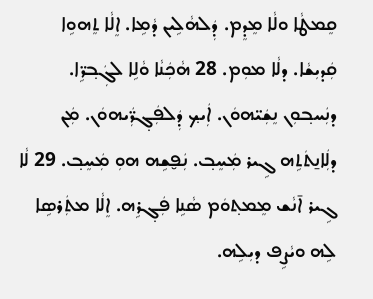ܩܸܡܛܵܐ ܘܠܵܐ ܡܸܕܸܡ. ܕܲܠܗܵܠܹܝܢ ܕܵܡܹܐ. ܐܸܠܵܐ ܬܸܗܘܹܐ ܩܲܕܝܼܫܵܐ. ܕܠܵܐ ܡܘܼܡ. 28 ܗܵܟܲܢܵܐ ܘܵܠܹܐ ܠܓܲܒ݂ܪܹ̈ܐ. ܕܢܲܚܒ݂ܘܼܢ ܢܸܫܲܝ̈ܗܘܿܢ. ܐܲܝܟ݂ ܕܲܠܦܲܓ݂ܪ̈ܲܝܗܘܿܢ. ܡܲܢ ܕܠܲܐܢ̱ܬܿܬܹܗ ܓܹܝܪ ܡܲܚܸܒ݂. ܢܲܦ̮ܫܹܗ ܗܘܼ ܡܲܚܸܒ݂. 29 ܠܵܐ ܓܹܝܪ ܐ̄ܢܵܫ ܡܸܡܬ݂ܘܿܡ ܣܵܢܹܐ ܦܲܓ݂ܪܹܗ. ܐܸܠܵܐ ܡܬܲܪܣܹܐ ܠܹܗ ܘܝܵܨܹܦ ܕܝܼܠܹܗ.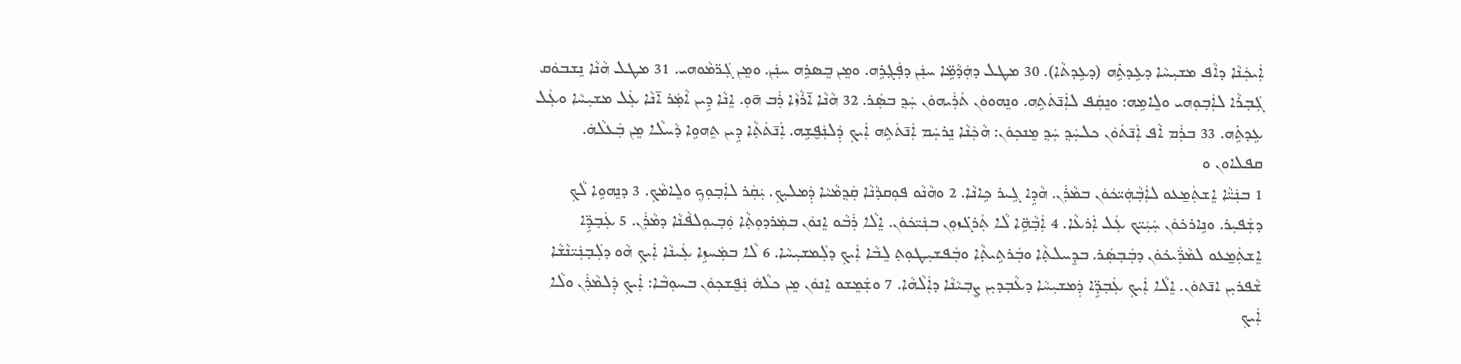ܐܲܝܟܲܢܵܐ ܕܐܵܦ ܡܫܝܼܚܵܐ ܕܥܹܕܬܹ݁ܗ (ܕܥܹܕܬܵܐ). 30 ܡܛܠ ܕܗܲܕܵܡܹ̈ܐ ܚܢܲܢ ܕܦܲܓ݂ܪܹܗ. ܘܡܸܢ ܒܸܣܪܹܗ ܚܢܲܢ. ܘܡܸܢ ܓܲܪ̈ܡܵܘܗܝ. 31 ܡܛܠ ܗܵܢܵܐ ܢܸܫܒܘܿܩ ܓܲܒ݂ܪܵܐ ܠܐܲܒ݂ܘܼܗܝ ܘܠܸܐܡܹܗ: ܘܢܸܩܲܦ ܠܐܲܢ̄ܬܿܬܹܗ. ܘܢܸܗܘܘܿܢ ܬܿܪܲܝܗܘܿܢ ܚܲܕ݂ ܒܣܲܪ. 32 ܗܵܢܵܐ ܐ̄ܪܵܙܵܐ ܪܲܒ ܗ̄ܘܼ. ܐܸܢܵܐ ܕܹܝܢ ܐܵܡܲܪ ܐ̄ܢܵܐ ܥܲܠ ܡܫܝܼܚܵܐ ܘܥܲܠ ܥܹܕܬܹ݁ܗ. 33 ܒܪܲܡ ܐܵܦ ܐܲܢ̄ܬܿܘܿܢ ܟܠܚܲܕ݂ ܚܲܕ݂ ܡܸܢܟ݂ܘܿܢ: ܗܵܟܲܢܵܐ ܢܸܪܚܲܡ ܐܲܢ̄ܬܿܬܹܗ ܐܲܝܟ݂ ܕܲܠܢܲܦ̮ܫܹܗ. ܐܲܢ̄ܬܿܬ݂ܵܐ ܕܹܝܢ ܬܸܗܘܹܐ ܕܵܚܠܵܐ ܡܸܢ ܒܲܥܠܵܗܿ.
ܩܦܠܐܘܢ ܘ
1 ܒܢܲܝ̈ܵܐ ܐܸܫܬܲܡ̱ܥܘ ܠܐܲܒ݂ܵܗܲܝ̈ܟܿܘܿܢ ܒܡܵܪܲܢ. ܗܵܕܹܐ ܓܹܝܪ ܟܹܐܢܵܐ. 2 ܘܗܵܢܵܘ ܦܘܼܩܕܵܢܵܐ ܩܲܕ݂ܡܵܝܵܐ ܕܲܡܠܝܼܟ݂. ܝܲܩܲܪ ܠܐܲܒ݂ܘܼܟ݂ ܘܠܸܐܡܵܟ݂. 3 ܕܢܸܗܘܹܐ ܠܵܟ݂ ܕܫܲܦܝܼܪ. ܘܢܹܐܪܟ݁ܘܿܢ ܚܲܝܲܝ̈ܟ ܥܲܠ ܐܲܪܥܵܐ. 4 ܐܲܒ݂ܵܗܹ̈ܐ ܠܵܐ ܬܲܪܓ݁ܙܘܼܢ ܒܢܲܝ̈ܟܿܘܿܢ. ܐܸܠܵܐ ܪܲܒܵܘ ܐܸܢܘܿܢ ܒܡܲܪܕܘܼܬ݂ܵܐ ܘܲܒ݂ܝܘܼܠܦܵܢܵܐ ܕܡܵܪܲܢ. 5 ܥܲܒ݂ܕܹ̈ܐ ܐܸܫܬܲܡ̱ܥܘ ܠܡܵܪ̈ܲܝܟ݁ܘܿܢ ܕܒܲܒ݂ܣܲܪ. ܒܕܸܚܠܬ݂ܵܐ ܘܒܲܪܬܹܝܬ݂ܵܐ ܘܒܲܦܫܝܼܛܘܼܬ݂ ܠܸܒܵܐ ܐܲܝܟ݂ ܕܠܲܡܫܝܼܚܵܐ. 6 ܠܵܐ ܒܡܲܚܙܹܐ ܥܲܝܢܵܐ ܐܲܝܟ݂ ܗܵܘ ܕܠܲܒ̣ܢܲܝ̈ܢܵܫܵܐ ܫܵܦܪܝܼܢ ܐܢ̄ܬܘܿܢ. ܐܸܠܵܐ ܐܲܝܟ݂ ܥܲܒ݂ܕܹ̈ܐ ܕܲܡܫܝܼܚܵܐ ܕܥܵܒ݂ܕܝܼܢ ܨܸܒ݂ܝܵܢܵܐ ܕܐܲܠܵܗܵܐ. 7 ܘܫܲܡܸܫܘ ܐܸܢܘܿܢ ܡܸܢ ܟܠܵܗܿ ܢܲܦ̮ܫܟ݂ܘܿܢ ܒܚܘܼܒܵܐ: ܐܲܝܟ݂ ܕܲܠܡܵܪܲܢ ܘܠܵܐ ܐܲܝܟ݂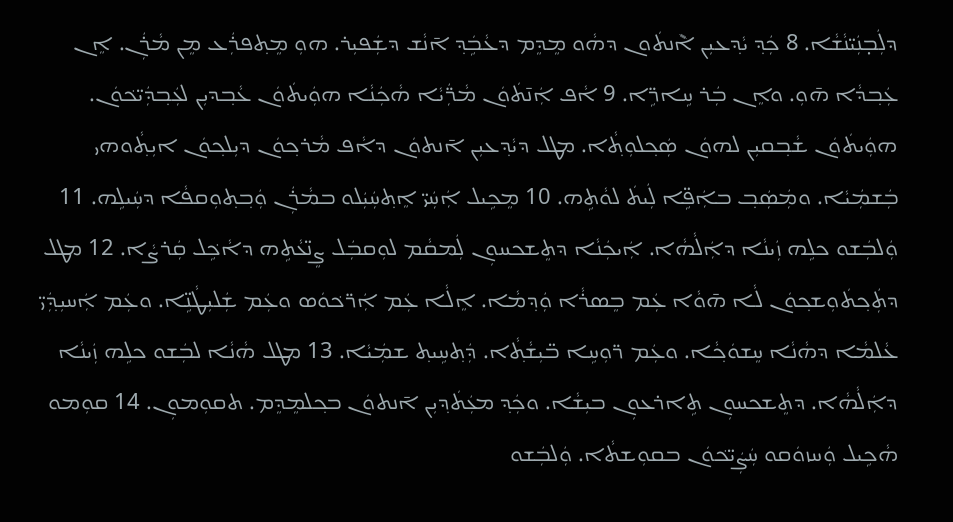ܕܠܲܒ̣ܢܲܝ̈ܢܵܫܵܐ. 8 ܟܲܕ݂ ܝܵܕ݂ܥܝܼܢ ܐ݉ܢܬܿܘܢ ܕܗܵܘ ܡܸܕܸܡ ܕܥܵܒܹܿܕ݂ ܐ̄ܢܵܫ ܕܫܲܦܝܼܪ. ܗܘܼ ܡܸܬ݂ܦܪܲܥ ܡܸܢ ܡܵܪܲܢ. ܐܸܢ ܥܲܒ݂ܕܵܐ ܗ̄ܘܼ. ܘܐܸܢ ܒܲܪ ܚܹܐܪܹ̈ܐ. 9 ܐܵܦ ܐܲܢ̄ܬܿܘܿܢ ܡܵܪ̈ܲܝܵܐ ܗܵܟܲܢܵܐ ܗܘܲܝܬܿܘܿܢ ܥܵܒ݂ܕܝܼܢ ܠܥܲܒ݂ܕܲܝ̈ܟ݁ܘܿܢ. ܗܘܲܝܬܿܘܿܢ ܫܵܒ݂ܩܝܼܢ ܠܗܘܿܢ ܣܲܟ݂ܠܘܼܬ݂ܵܐ. ܡܛܠ ܕܝܵܕ݂ܥܝܼܢ ܐ̄ܢܬܘܿܢ ܕܐܵܦ ܡܵܪܟ݂ܘܿܢ ܕܝܼܠܟ݂ܘܿܢ ܐܝܼܬ݂ܵܘܗܝ ܒܲܫܡܲܝܵܐ. ܘܡܲܣܲܒ݂ ܒܐܲܦܹ̈ܐ ܠܲܝܬܿ ܠܘܵܬܹܗ. 10 ܡܸܟܹܝܠ ܐܲܚܲܝ̈ ܐܸܬ݂ܚܲܝܲܠܘ ܒܡܵܪܲܢ ܘܲܒ݂ܬ݂ܘܼܩܦܵܐ ܕܚܲܝܠܹܗ. 11 ܘܲܠܒܲܫܘ ܟܠܹܗ ܙܲܝܢܵܐ ܕܐܲܠܵܗܵܐ. ܐܲܝܟܲܢܵܐ ܕܬܸܫܟܚܘܼܢ ܠܲܡܩܵܡ ܠܘܼܩܒܲܠ ܨܸܢ̈ܥܵܬܹܗ ܕܐܵܟܹ݁ܠ ܩܲܪܨܵܐ. 12 ܡܛܠ ܕܬܲܟ݂ܬܿܘܼܫܟ݂ܘܿܢ ܠܵܐ ܗ̄ܘܵܐ ܥܲܡ ܒܸܣܪܵܐ ܘܲܕ݂ܡܵܐ. ܐܸܠܵܐ ܥܲܡ ܐܲܪ̈ܟ݁ܘܿܣ ܘܥܲܡ ܫܲܠܝܼܛܵܢܹ̈ܐ. ܘܥܲܡ ܐܲܚܝܼܕ݂ܲܝ̈ ܥܵܠܡܵܐ ܕܗܵܢܵܐ ܚܸܫܘܿܟ݂ܵܐ. ܘܥܲܡ ܪ̈ܘܼܚܹܐ ܒ̈ܝܼܫܵܬ݂ܵܐ. ܕܲܬ݂ܚܹܝܬ݂ ܫܡܲܝܵܐ. 13 ܡܛܠ ܗܵܢܵܐ ܠܒܲܫܘ ܟܠܹܗ ܙܲܝܢܵܐ ܕܐܲܠܵܗܵܐ. ܕܬܸܫܟܚܘܼܢ ܬܹܐܪܥܘܼܢ ܒܝܼܫܵܐ. ܘܟܲܕ݂ ܡܥܲܬܿܕ݂ܝܼܢ ܐ̄ܢܬܘܿܢ ܒܟ݂ܠܡܸܕܸܡ. ܬܩܘܼܡܘܼܢ. 14 ܩܘܼܡܘ ܗܵܟܹܝܠ ܘܲܚܙܘܿܩܘ ܚܲܨܲܝ̈ܟ݁ܘܿܢ ܒܩܘܼܫܬܵܐ. ܘܲܠܒܲܫܘ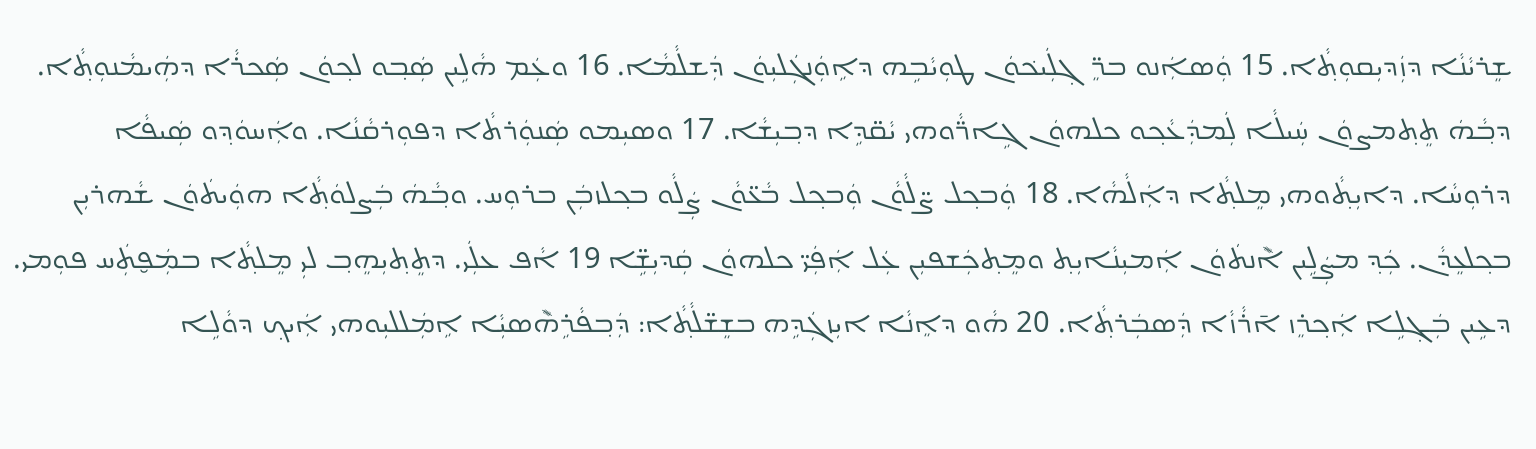ܫܸܪܝܵܢܵܐ ܕܙܲܕܝܼܩܘܼܬ݂ܵܐ. 15 ܘܲܣܐܲܢܘ ܒܪܸ̈ܓ݂ܠܲܝܟ݁ܘܿܢ ܛܘܼܝܵܒܹܗ ܕܐܹܘܲܢܓܲܠܝܼܘܿܢ ܕܲܫܠܵܡܵܐ. 16 ܘܥܲܡ ܗܵܠܹܝܢ ܣܲܒ݂ܘ ܠܟ݂ܘܿܢ ܣܲܟܪܵܐ ܕܗܲܝܡܵܢܘܼܬ݂ܵܐ. ܕܒ݂ܵܗܿ ܬܸܬ݂ܡܨܘܿܢ ܚܲܝܠܵܐ ܠܲܡܕܲܥܵܟ݂ܘ ܟܠܗܘܿܢ ܓܹܐܪ̈ܵܘܗܝ ܝܵܩ̈ܕܹܐ ܕܒ݂ܝܼܫܵܐ. 17 ܘܣܝܼܡܘ ܣܲܢܘܲܪܬܵܐ ܕܦܘܼܪܩܵܢܵܐ. ܘܐܲܚܘܿܕ݂ܘ ܣܲܝܦܵܐ ܕܪܘܼܚܵܐ. ܕܐܝܼܬ݂ܵܘܗܝ ܡܸܠܬ݂ܵܐ ܕܐܲܠܵܗܵܐ. 18 ܘܲܒܟ݂ܠ ܨ̈ܠܵܘܵܢ ܘܲܒܟ݂ܠ ܒܵܥ̈ܘܵܢ ܨܲܠܵܘ ܒܟ݂ܠܙܒܲܢ ܒܪܘܼܚ. ܘܒ݂ܵܗܿ ܒܲܨܠܘܿܬ݂ܵܐ ܗܘܲܝܬܿܘܿܢ ܫܵܗܪܝܼܢ ܒܟ݂ܠܥܸܕܵܢ. ܟܲܕ݂ ܡܨܲܠܹܝܢ ܐ݉ܢܬܿܘܿܢ ܐܲܡܝܼܢܵܐܝܼܬ݂ ܘܡܸܬ݂ܟܲܫܦܝܼܢ ܥܲܠ ܐܲܦܲܝ̈ ܟܠܗܘܿܢ ܩܲܕܝܼܫܹ̈ܐ 19 ܐܵܦ ܥܠܲܝ. ܕܬܸܬ݂ܝܼܗܸܒ݂ ܠܝܼ ܡܸܠܬ݂ܵܐ ܒܡܲܦ̮ܬܲܚ ܦܘܼܡܝ. ܕܥܹܝܢ ܒܲܓ݂ܠܹܐ ܐܲܟ݂ܪܸܙ ܐ̄ܪܵܙܵܐ ܕܲܣܒܲܪܬ݂ܵܐ. 20 ܗܵܘ ܕܐܸܢܵܐ ܐܝܼܙܓܲܕܹܗ ܒܫܸܫ̈ܠܵܬ݂ܵܐ: ܕܲܒ݂ܦܵܪܹܗ݉ܣܝܼܵܐ ܐܹܡܲܠܠܝܼܘܗܝ ܐܲܝܟ݂ ܕܘܵܠܹܐ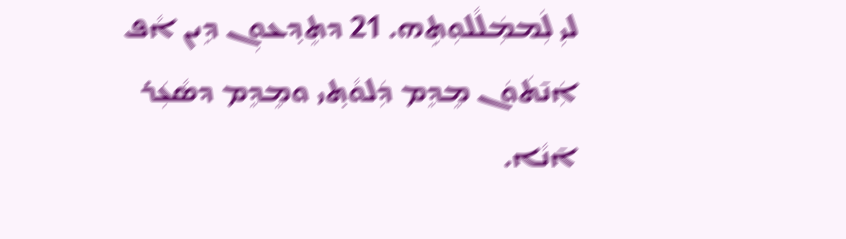ܠܝܼ ܠܲܡܡܲܠܵܠܘܼܬܹܗ. 21 ܕܬܸܕ݂ܥܘܼܢ ܕܹܝܢ ܐܵܦ ܐܲܢ̄ܬܿܘܿܢ ܡܸܕܸܡ ܕܲܠܘܵܬ݂ܝ ܘܡܸܕܸܡ ܕܣܵܥܲܪ ܐ̄ܢܵܐ.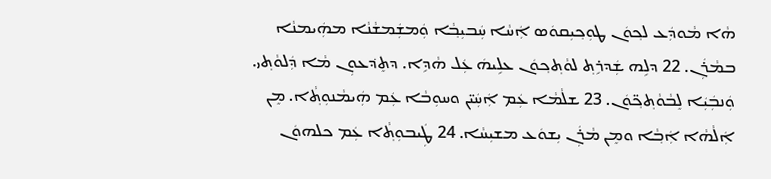ܗܵܐ ܡܵܘܕܲܥ ܠܟ݂ܘܿܢ ܛܘܼܟ݂ܝܼܩܘܿܣ ܐܲܚܵܐ ܚܲܒܝܼܒ݂ܵܐ ܘܲܡܫܲܡܫܵܢܵܐ ܡܗܲܝܡܢܵܐ ܒܡܵܪܲܢ. 22 ܕܠܹܗ ܫܲܕܪܹܬ݂ ܠܘܵܬ݂ܟ݂ܘܿܢ ܥܠܹܝܗܿ ܥܲܠ ܗܵܕܹܐ. ܕܬܸܕ݁ܥܘܼܢ ܡܵܐ ܕܲܠܘܵܬ݂ܝ. ܘܲܢܒܲܝܲܐ ܠܸܒܵܘܵܬ݂ܟ݂̈ܘܿܢ. 23 ܫܠܵܡܵܐ ܥܲܡ ܐܲܚܲܝ̈ܢ ܘܚܘܼܒܵܐ ܥܲܡ ܗܲܝܡܵܢܘܼܬ݂ܵܐ. ܡܸܢ ܐܲܠܵܗܵܐ ܐܲܒ݂ܵܐ ܘܡܸܢ ܡܵܪܲܢ ܝܼܫܘܿܥ ܡܫܝܼܚܵܐ. 24 ܛܲܝܒܘܼܬ݂ܵܐ ܥܲܡ ܟܠܗܘܿܢ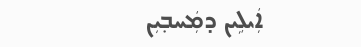ܐܲܝܠܹܝܢ ܕܡܲܚܒ݂ܝܼܢ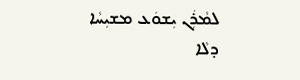ܠܡܵܪܲܢ ܝܼܫܘܿܥ ܡܫܝܼܚܵܐ ܕܠܵܐ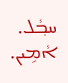ܚܒ݂ܵܠ. ܐܵܡܹܝܢ.